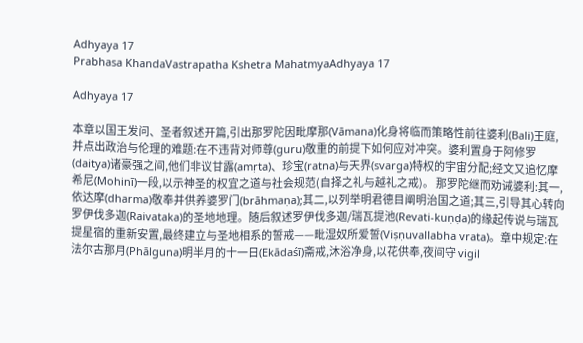Adhyaya 17
Prabhasa KhandaVastrapatha Kshetra MahatmyaAdhyaya 17

Adhyaya 17

本章以国王发问、圣者叙述开篇,引出那罗陀因毗摩那(Vāmana)化身将临而策略性前往婆利(Bali)王庭,并点出政治与伦理的难题:在不违背对师尊(guru)敬重的前提下如何应对冲突。婆利置身于阿修罗(daitya)诸豪强之间,他们非议甘露(amṛta)、珍宝(ratna)与天界(svarga)特权的宇宙分配;经文又追忆摩希尼(Mohinī)一段,以示神圣的权宜之道与社会规范(自择之礼与越礼之戒)。 那罗陀继而劝诫婆利:其一,依达摩(dharma)敬奉并供养婆罗门(brāhmaṇa);其二,以列举明君德目阐明治国之道;其三,引导其心转向罗伊伐多迦(Raivataka)的圣地地理。随后叙述罗伊伐多迦/瑞瓦提池(Revati‑kuṇḍa)的缘起传说与瑞瓦提星宿的重新安置,最终建立与圣地相系的誓戒——毗湿奴所爱誓(Viṣṇuvallabha vrata)。章中规定:在法尔古那月(Phālguna)明半月的十一日(Ekādaśī)斋戒,沐浴净身,以花供奉,夜间守 vigil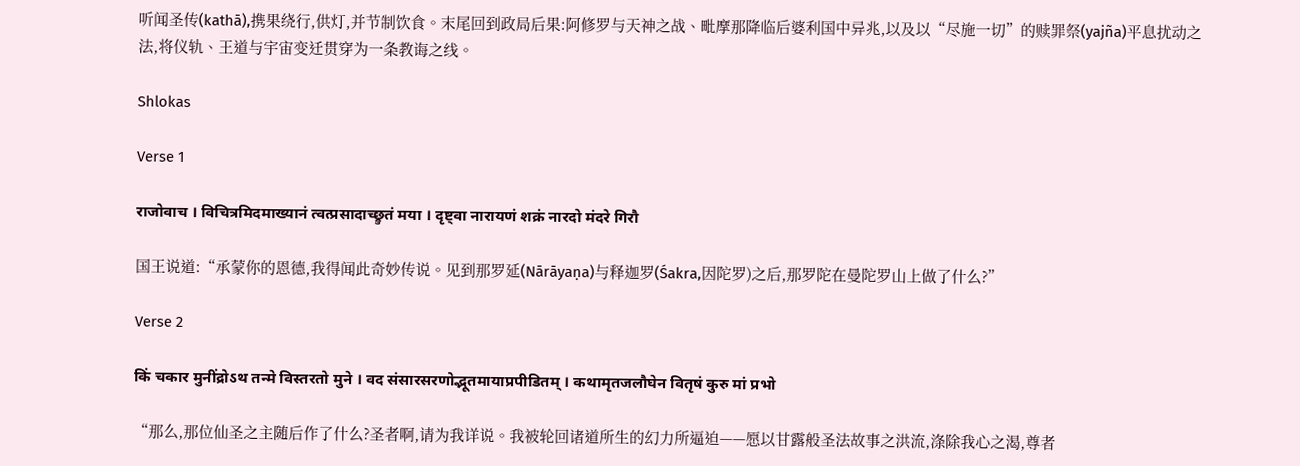听闻圣传(kathā),携果绕行,供灯,并节制饮食。末尾回到政局后果:阿修罗与天神之战、毗摩那降临后婆利国中异兆,以及以“尽施一切”的赎罪祭(yajña)平息扰动之法,将仪轨、王道与宇宙变迁贯穿为一条教诲之线。

Shlokas

Verse 1

राजोवाच । विचित्रमिदमाख्यानं त्वत्प्रसादाच्छ्रुतं मया । दृष्ट्वा नारायणं शक्रं नारदो मंदरे गिरौ

国王说道:“承蒙你的恩德,我得闻此奇妙传说。见到那罗延(Nārāyaṇa)与释迦罗(Śakra,因陀罗)之后,那罗陀在曼陀罗山上做了什么?”

Verse 2

किं चकार मुनींद्रोऽथ तन्मे विस्तरतो मुने । वद संसारसरणोद्भूतमायाप्रपीडितम् । कथामृतजलौघेन वितृषं कुरु मां प्रभो

“那么,那位仙圣之主随后作了什么?圣者啊,请为我详说。我被轮回诸道所生的幻力所逼迫——愿以甘露般圣法故事之洪流,涤除我心之渴,尊者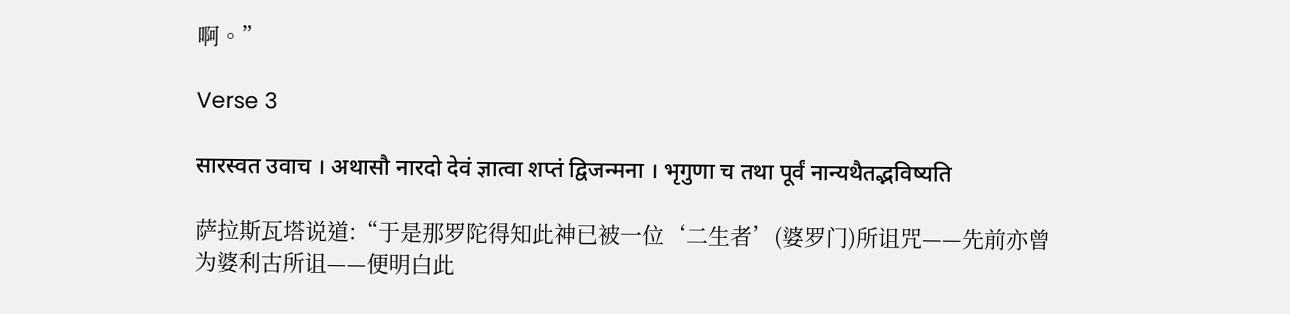啊。”

Verse 3

सारस्वत उवाच । अथासौ नारदो देवं ज्ञात्वा शप्तं द्विजन्मना । भृगुणा च तथा पूर्वं नान्यथैतद्भविष्यति

萨拉斯瓦塔说道:“于是那罗陀得知此神已被一位‘二生者’(婆罗门)所诅咒——先前亦曾为婆利古所诅——便明白此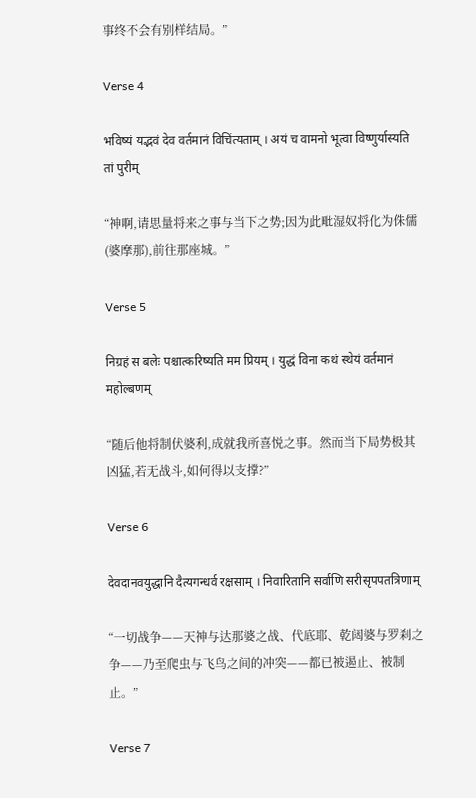事终不会有别样结局。”

Verse 4

भविष्यं यद्भवं देव वर्तमानं विचिंत्यताम् । अयं च वामनो भूत्वा विष्णुर्यास्यति तां पुरीम्

“神啊,请思量将来之事与当下之势;因为此毗湿奴将化为侏儒(婆摩那),前往那座城。”

Verse 5

निग्रहं स बलेः पश्चात्करिष्यति मम प्रियम् । युद्धं विना कथं स्थेयं वर्तमानं महोल्बणम्

“随后他将制伏婆利,成就我所喜悦之事。然而当下局势极其凶猛,若无战斗,如何得以支撑?”

Verse 6

देवदानवयुद्धानि दैत्यगन्धर्व रक्षसाम् । निवारितानि सर्वाणि सरीसृपपतत्रिणाम्

“一切战争——天神与达那婆之战、代底耶、乾闼婆与罗刹之争——乃至爬虫与飞鸟之间的冲突——都已被遏止、被制止。”

Verse 7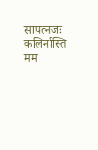सापत्नजः कलिर्नास्ति मम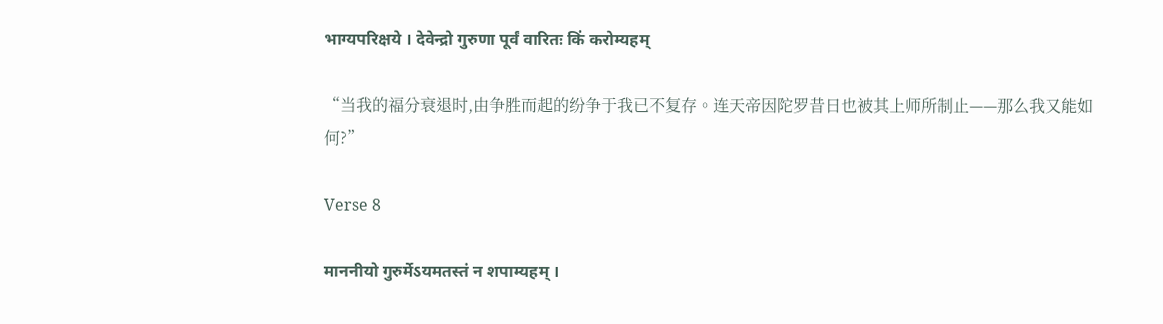भाग्यपरिक्षये । देवेन्द्रो गुरुणा पूर्वं वारितः किं करोम्यहम्

“当我的福分衰退时,由争胜而起的纷争于我已不复存。连天帝因陀罗昔日也被其上师所制止——那么我又能如何?”

Verse 8

माननीयो गुरुर्मेऽयमतस्तं न शपाम्यहम् ।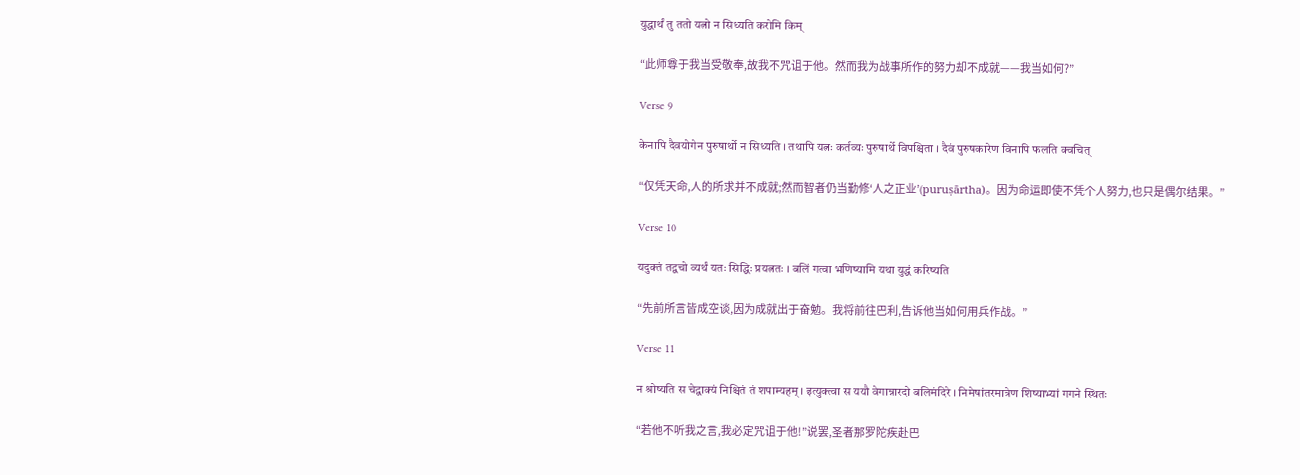युद्धार्थं तु ततो यत्नो न सिध्यति करोमि किम्

“此师尊于我当受敬奉,故我不咒诅于他。然而我为战事所作的努力却不成就——我当如何?”

Verse 9

केनापि दैवयोगेन पुरुषार्थो न सिध्यति । तथापि यत्नः कर्तव्यः पुरुषार्थे विपश्चिता । दैवं पुरुषकारेण विनापि फलति क्वचित्

“仅凭天命,人的所求并不成就;然而智者仍当勤修‘人之正业’(puruṣārtha)。因为命运即使不凭个人努力,也只是偶尔结果。”

Verse 10

यदुक्तं तद्वचो व्यर्थं यतः सिद्धिः प्रयत्नतः । बलिं गत्वा भणिष्यामि यथा युद्धं करिष्यति

“先前所言皆成空谈,因为成就出于奋勉。我将前往巴利,告诉他当如何用兵作战。”

Verse 11

न श्रोष्यति स चेद्वाक्यं निश्चितं तं शपाम्यहम् । इत्युक्त्वा स ययौ वेगान्नारदो बलिमंदिरे । निमेषांतरमात्रेण शिष्याभ्यां गगने स्थितः

“若他不听我之言,我必定咒诅于他!”说罢,圣者那罗陀疾赴巴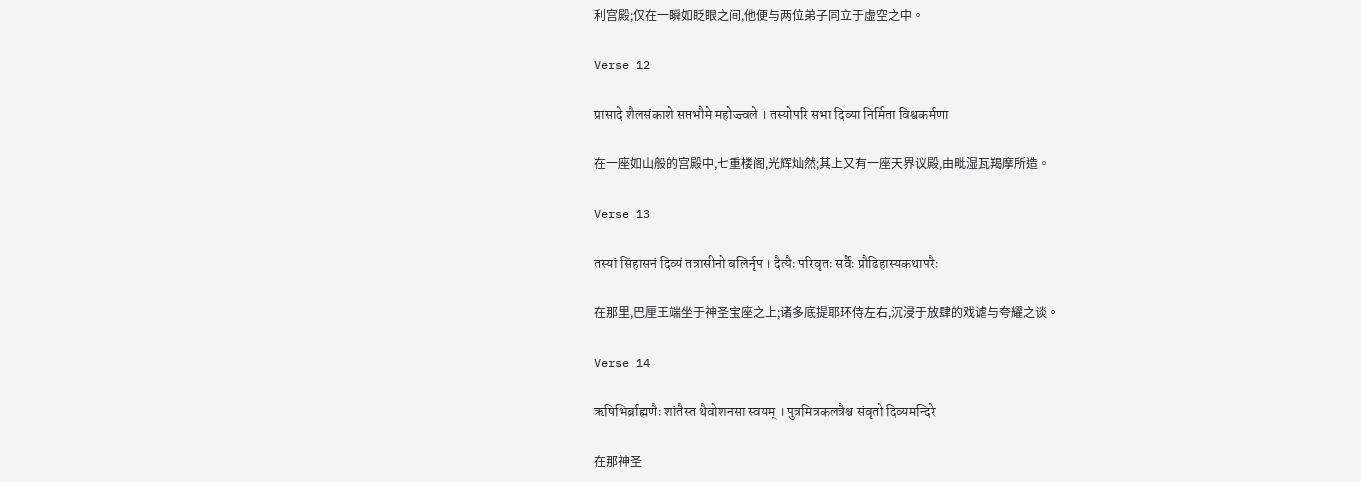利宫殿;仅在一瞬如眨眼之间,他便与两位弟子同立于虚空之中。

Verse 12

प्रासादे शैलसंकाशे सप्तभौमे महोज्ज्वले । तस्योपरि सभा दिव्या निर्मिता विश्वकर्मणा

在一座如山般的宫殿中,七重楼阁,光辉灿然;其上又有一座天界议殿,由毗湿瓦羯摩所造。

Verse 13

तस्यां सिंहासनं दिव्यं तत्रासीनो बलिर्नृप । दैत्यैः परिवृतः सर्वैः प्रौढिहास्यकथापरैः

在那里,巴厘王端坐于神圣宝座之上;诸多底提耶环侍左右,沉浸于放肆的戏谑与夸耀之谈。

Verse 14

ऋषिभिर्ब्राह्मणैः शांतैस्त थैवोशनसा स्वयम् । पुत्रमित्रकलत्रैश्च संवृतो दिव्यमन्दिरे

在那神圣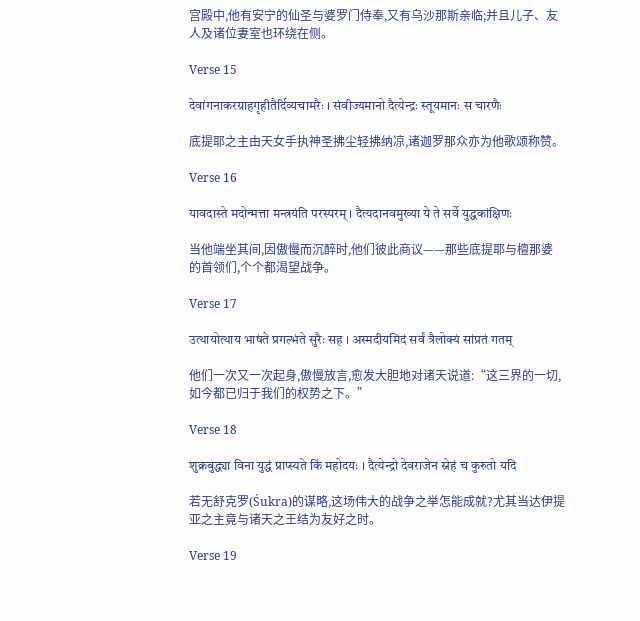宫殿中,他有安宁的仙圣与婆罗门侍奉,又有乌沙那斯亲临;并且儿子、友人及诸位妻室也环绕在侧。

Verse 15

देवांगनाकरग्राहगृहीतैर्दिव्यचामरैः । संवीज्यमानो दैत्येन्द्रः स्तूयमानः स चारणैः

底提耶之主由天女手执神圣拂尘轻拂纳凉,诸迦罗那众亦为他歌颂称赞。

Verse 16

यावदास्ते मदोन्मत्ता मन्त्रयंति परस्परम् । दैत्यदानवमुख्या ये ते सर्वे युद्धकांक्षिणः

当他端坐其间,因傲慢而沉醉时,他们彼此商议——那些底提耶与檀那婆的首领们,个个都渴望战争。

Verse 17

उत्थायोत्थाय भाषंते प्रगल्भंते सुरैः सह । अस्मदीयमिदं सर्वं त्रैलोक्यं सांप्रतं गतम्

他们一次又一次起身,傲慢放言,愈发大胆地对诸天说道:“这三界的一切,如今都已归于我们的权势之下。”

Verse 18

शुक्रबुद्ध्या विना युद्धं प्राप्स्यते किं महोदयः । दैत्येन्द्रो देवराजेन स्नेहं च कुरुतो यदि

若无舒克罗(Śukra)的谋略,这场伟大的战争之举怎能成就?尤其当达伊提亚之主竟与诸天之王结为友好之时。

Verse 19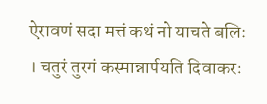ऐरावणं सदा मत्तं कथं नो याचते बलिः । चतुरं तुरगं कस्मान्नार्पयति दिवाकरः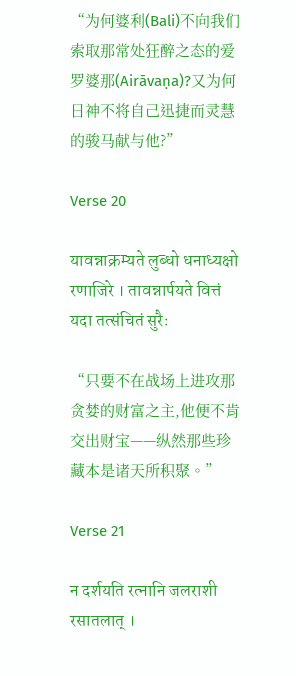“为何婆利(Bali)不向我们索取那常处狂醉之态的爱罗婆那(Airāvaṇa)?又为何日神不将自己迅捷而灵慧的骏马献与他?”

Verse 20

यावन्नाक्रम्यते लुब्धो धनाध्यक्षो रणाजिरे । तावन्नार्पयते वित्तं यदा तत्संचितं सुरैः

“只要不在战场上进攻那贪婪的财富之主,他便不肯交出财宝——纵然那些珍藏本是诸天所积聚。”

Verse 21

न दर्शयति रत्नानि जलराशी रसातलात् ।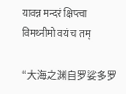यावन्न मन्दरं क्षिप्त्वा विमथ्नीमो वयं च तम्

“大海之渊自罗娑多罗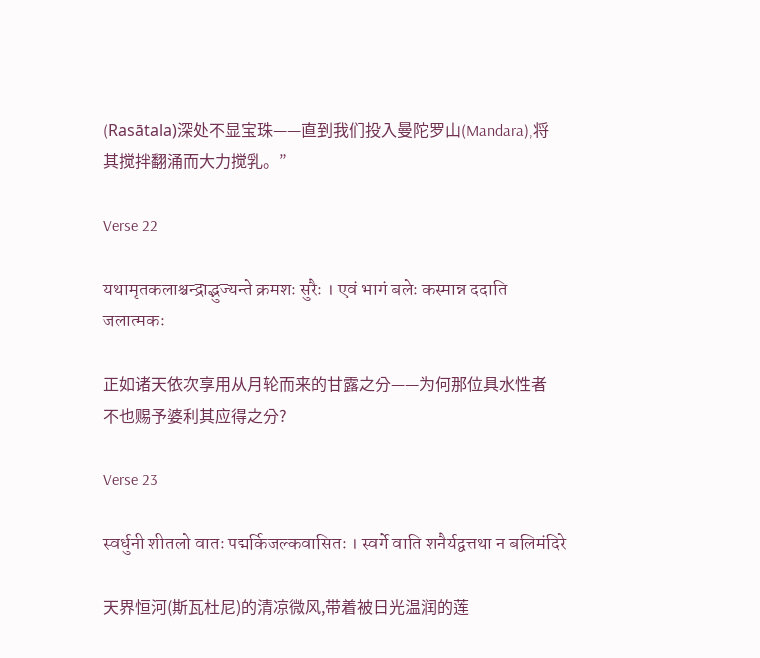(Rasātala)深处不显宝珠——直到我们投入曼陀罗山(Mandara),将其搅拌翻涌而大力搅乳。”

Verse 22

यथामृतकलाश्चन्द्राद्भुज्यन्ते क्रमशः सुरैः । एवं भागं बलेः कस्मान्न ददाति जलात्मकः

正如诸天依次享用从月轮而来的甘露之分——为何那位具水性者不也赐予婆利其应得之分?

Verse 23

स्वर्धुनी शीतलो वातः पद्मर्किजल्कवासितः । स्वर्गे वाति शनैर्यद्वत्तथा न बलिमंदिरे

天界恒河(斯瓦杜尼)的清凉微风,带着被日光温润的莲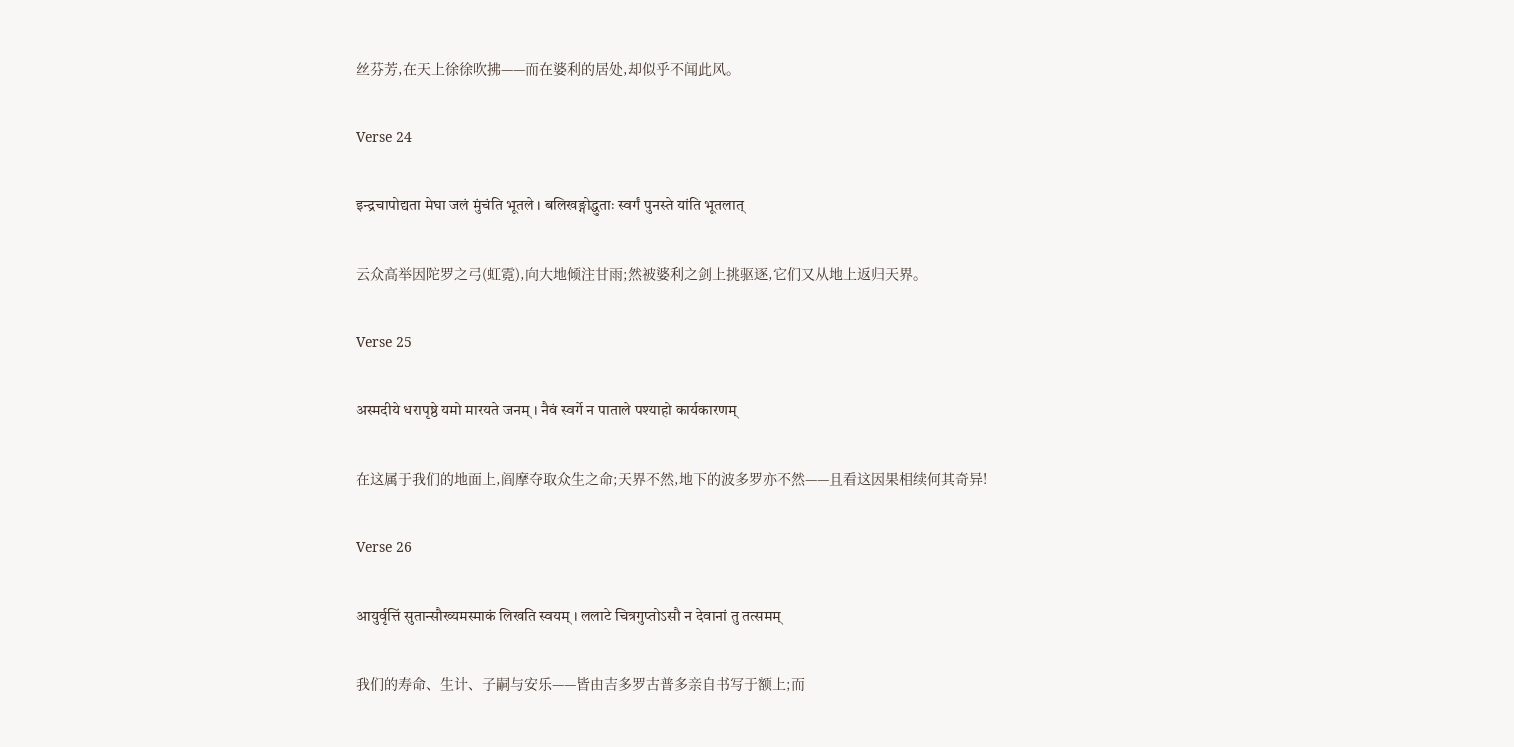丝芬芳,在天上徐徐吹拂——而在婆利的居处,却似乎不闻此风。

Verse 24

इन्द्रचापोद्यता मेघा जलं मुंचंति भूतले । बलिखङ्गोद्धुताः स्वर्गं पुनस्ते यांति भूतलात्

云众高举因陀罗之弓(虹霓),向大地倾注甘雨;然被婆利之剑上挑驱逐,它们又从地上返归天界。

Verse 25

अस्मदीये धरापृष्ठे यमो मारयते जनम् । नैवं स्वर्गे न पाताले पश्याहो कार्यकारणम्

在这属于我们的地面上,阎摩夺取众生之命;天界不然,地下的波多罗亦不然——且看这因果相续何其奇异!

Verse 26

आयुर्वृत्तिं सुतान्सौख्यमस्माकं लिखति स्वयम् । ललाटे चित्रगुप्तोऽसौ न देवानां तु तत्समम्

我们的寿命、生计、子嗣与安乐——皆由吉多罗古普多亲自书写于额上;而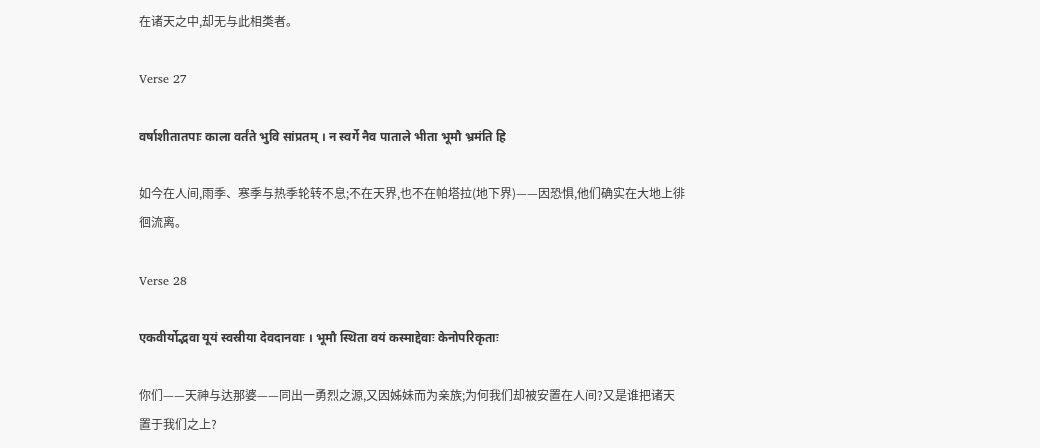在诸天之中,却无与此相类者。

Verse 27

वर्षाशीतातपाः काला वर्तंते भुवि सांप्रतम् । न स्वर्गे नैव पाताले भीता भूमौ भ्रमंति हि

如今在人间,雨季、寒季与热季轮转不息;不在天界,也不在帕塔拉(地下界)——因恐惧,他们确实在大地上徘徊流离。

Verse 28

एकवीर्योद्भवा यूयं स्वस्रीया देवदानवाः । भूमौ स्थिता वयं कस्माद्देवाः केनोपरिकृताः

你们——天神与达那婆——同出一勇烈之源,又因姊妹而为亲族;为何我们却被安置在人间?又是谁把诸天置于我们之上?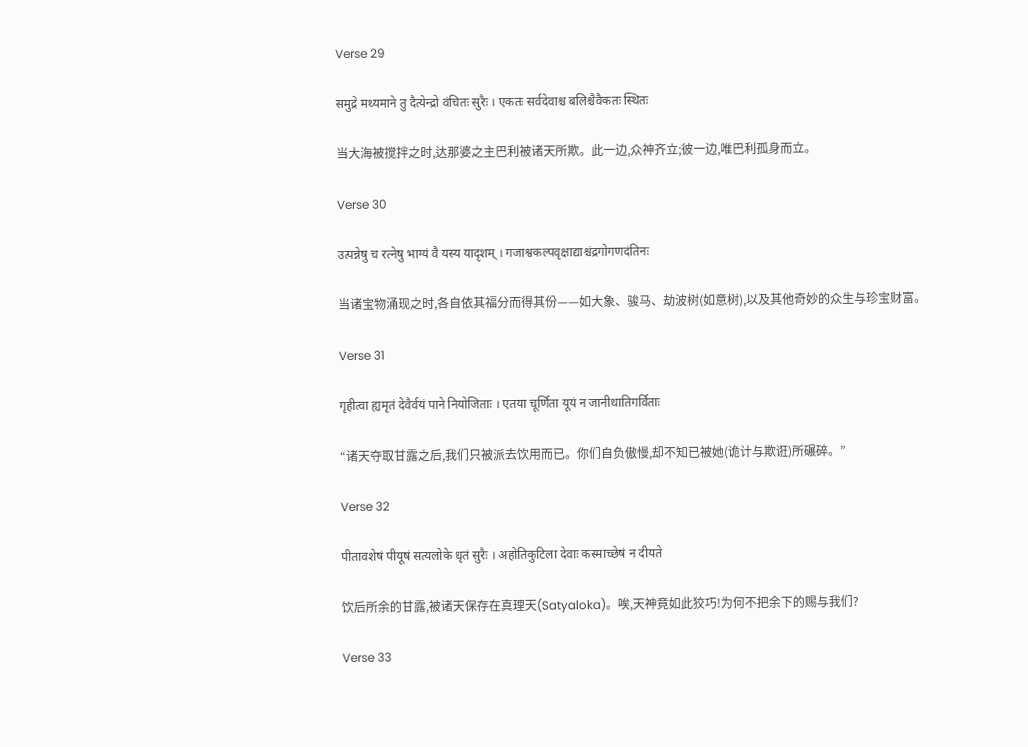Verse 29

समुद्रे मथ्यमाने तु दैत्येन्द्रो वंचितः सुरैः । एकतः सर्वदेवाश्च बलिश्चैवैकतः स्थितः

当大海被搅拌之时,达那婆之主巴利被诸天所欺。此一边,众神齐立;彼一边,唯巴利孤身而立。

Verse 30

उत्पन्नेषु च रत्नेषु भाग्यं वै यस्य यादृशम् । गजाश्वकल्पवृक्षाद्याश्चंद्रगोगणदंतिनः

当诸宝物涌现之时,各自依其福分而得其份——如大象、骏马、劫波树(如意树),以及其他奇妙的众生与珍宝财富。

Verse 31

गृहीत्वा ह्यमृतं देवैर्वयं पाने नियोजिताः । एतया चूर्णिता यूयं न जानीथातिगर्विताः

“诸天夺取甘露之后,我们只被派去饮用而已。你们自负傲慢,却不知已被她(诡计与欺诳)所碾碎。”

Verse 32

पीतावशेषं पीयूषं सत्यलोके धृतं सुरैः । अहोतिकुटिला देवाः कस्माच्छेषं न दीयते

饮后所余的甘露,被诸天保存在真理天(Satyaloka)。唉,天神竟如此狡巧!为何不把余下的赐与我们?

Verse 33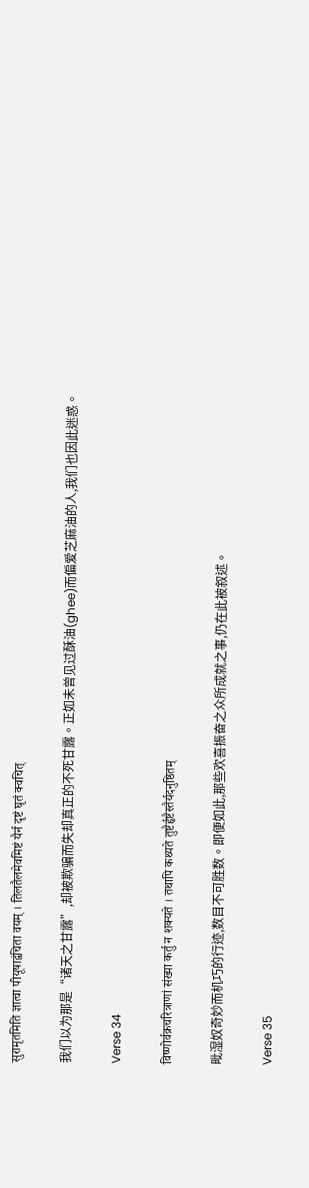सुरामृतमिति ज्ञात्वा पीयूषाद्वंचिता वयम् । तिलतैलमेवमिष्टं यैर्न दृष्टं घृतं क्वचित्

我们以为那是“诸天之甘露”,却被欺骗而失却真正的不死甘露。正如未曾见过酥油(ghee)而偏爱芝麻油的人,我们也因此迷惑。

Verse 34

विष्णोर्वक्रचरित्राणां संख्या कर्तु न शक्यते । तथापि कथ्यते तुष्टैर्हृष्टैस्तैर्यदनुष्ठितम्

毗湿奴奇妙而机巧的行迹,数目不可胜数。即便如此,那些欢喜振奋之众所成就之事,仍在此被叙述。

Verse 35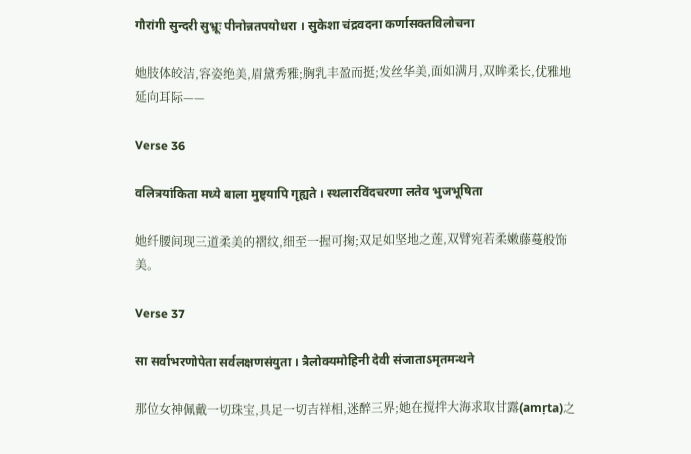गौरांगी सुन्दरी सुभ्रूः पीनोन्नतपयोधरा । सुकेशा चंद्रवदना कर्णासक्तविलोचना

她肢体皎洁,容姿绝美,眉黛秀雅;胸乳丰盈而挺;发丝华美,面如满月,双眸柔长,优雅地延向耳际——

Verse 36

वलित्रयांकिता मध्ये बाला मुष्ट्यापि गृह्यते । स्थलारविंदचरणा लतेव भुजभूषिता

她纤腰间现三道柔美的褶纹,细至一握可掬;双足如坚地之莲,双臂宛若柔嫩藤蔓般饰美。

Verse 37

सा सर्वाभरणोपेता सर्वलक्षणसंयुता । त्रैलोक्यमोहिनी देवी संजाताऽमृतमन्थने

那位女神佩戴一切珠宝,具足一切吉祥相,迷醉三界;她在搅拌大海求取甘露(amṛta)之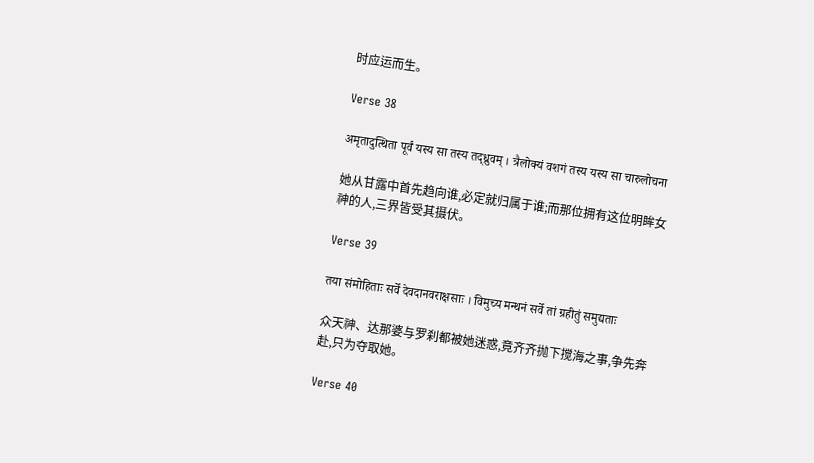时应运而生。

Verse 38

अमृतादुत्थिता पूर्वं यस्य सा तस्य तद्ध्रुवम् । त्रैलोक्यं वशगं तस्य यस्य सा चारुलोचना

她从甘露中首先趋向谁,必定就归属于谁;而那位拥有这位明眸女神的人,三界皆受其摄伏。

Verse 39

तया संमोहिताः सर्वे देवदानवराक्षसाः । विमुच्य मन्थनं सर्वे तां ग्रहीतुं समुद्यताः

众天神、达那婆与罗刹都被她迷惑,竟齐齐抛下搅海之事,争先奔赴,只为夺取她。

Verse 40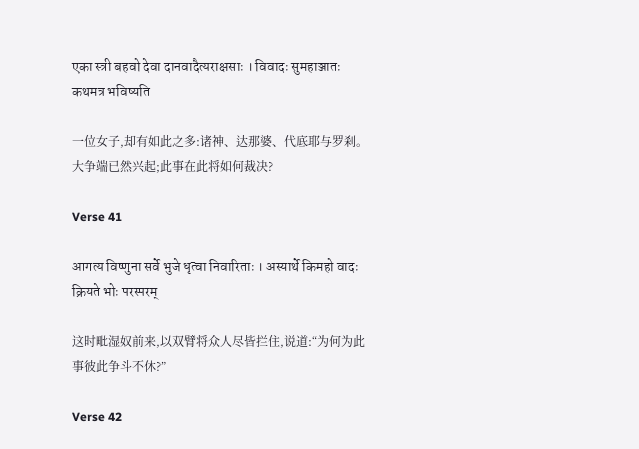एका स्त्री बहवो देवा दानवादैत्यराक्षसाः । विवादः सुमहाञ्जातः कथमत्र भविष्यति

一位女子,却有如此之多:诸神、达那婆、代底耶与罗刹。大争端已然兴起;此事在此将如何裁决?

Verse 41

आगत्य विष्णुना सर्वे भुजे धृत्वा निवारिताः । अस्यार्थे किमहो वादः क्रियते भोः परस्परम्

这时毗湿奴前来,以双臂将众人尽皆拦住,说道:“为何为此事彼此争斗不休?”

Verse 42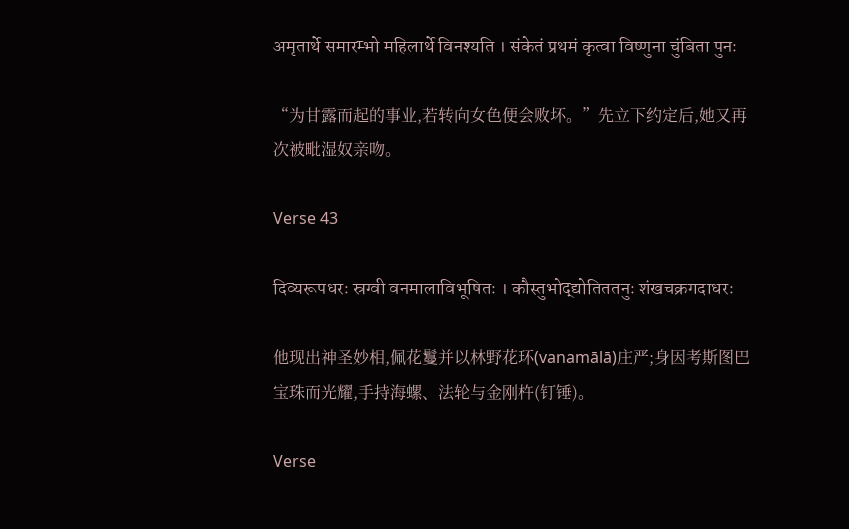अमृतार्थे समारम्भो महिलार्थे विनश्यति । संकेतं प्रथमं कृत्वा विष्णुना चुंबिता पुनः

“为甘露而起的事业,若转向女色便会败坏。”先立下约定后,她又再次被毗湿奴亲吻。

Verse 43

दिव्यरूपधरः स्रग्वी वनमालाविभूषितः । कौस्तुभोद्द्योतिततनुः शंखचक्रगदाधरः

他现出神圣妙相,佩花鬘并以林野花环(vanamālā)庄严;身因考斯图巴宝珠而光耀,手持海螺、法轮与金刚杵(钉锤)。

Verse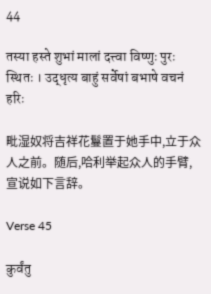44

तस्या हस्ते शुभां मालां दत्त्वा विष्णुः पुरः स्थितः । उद्धृत्य बाहुं सर्वेषां बभाषे वचनं हरिः

毗湿奴将吉祥花鬘置于她手中,立于众人之前。随后,哈利举起众人的手臂,宣说如下言辞。

Verse 45

कुर्वंतु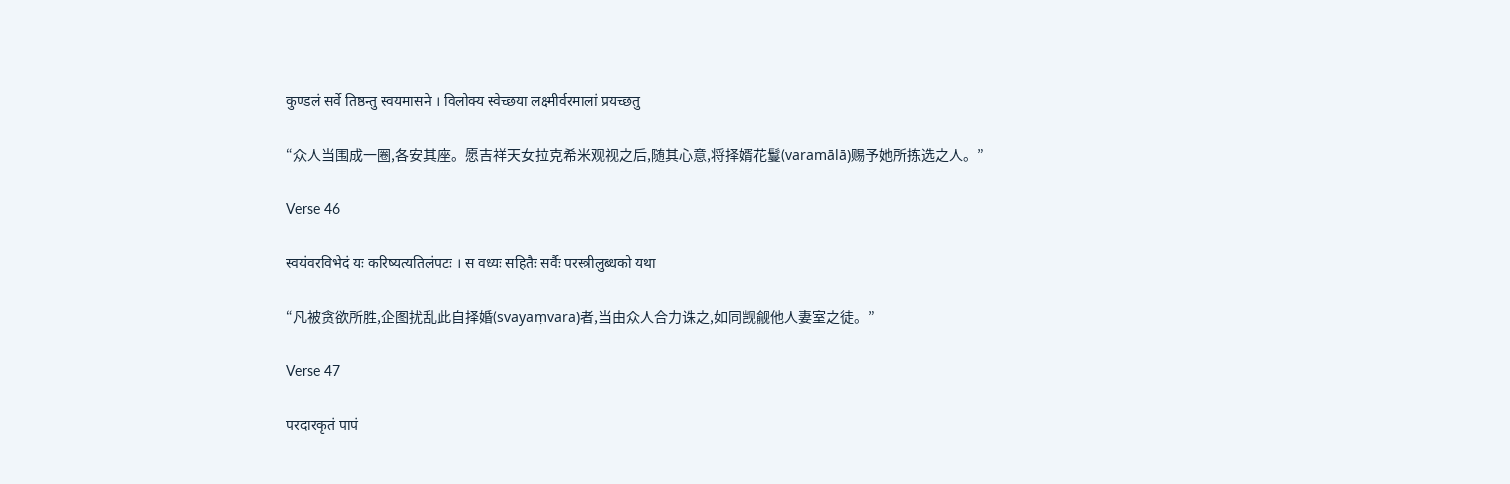कुण्डलं सर्वे तिष्ठन्तु स्वयमासने । विलोक्य स्वेच्छया लक्ष्मीर्वरमालां प्रयच्छतु

“众人当围成一圈,各安其座。愿吉祥天女拉克希米观视之后,随其心意,将择婿花鬘(varamālā)赐予她所拣选之人。”

Verse 46

स्वयंवरविभेदं यः करिष्यत्यतिलंपटः । स वध्यः सहितैः सर्वैः परस्त्रीलुब्धको यथा

“凡被贪欲所胜,企图扰乱此自择婚(svayaṃvara)者,当由众人合力诛之,如同觊觎他人妻室之徒。”

Verse 47

परदारकृतं पापं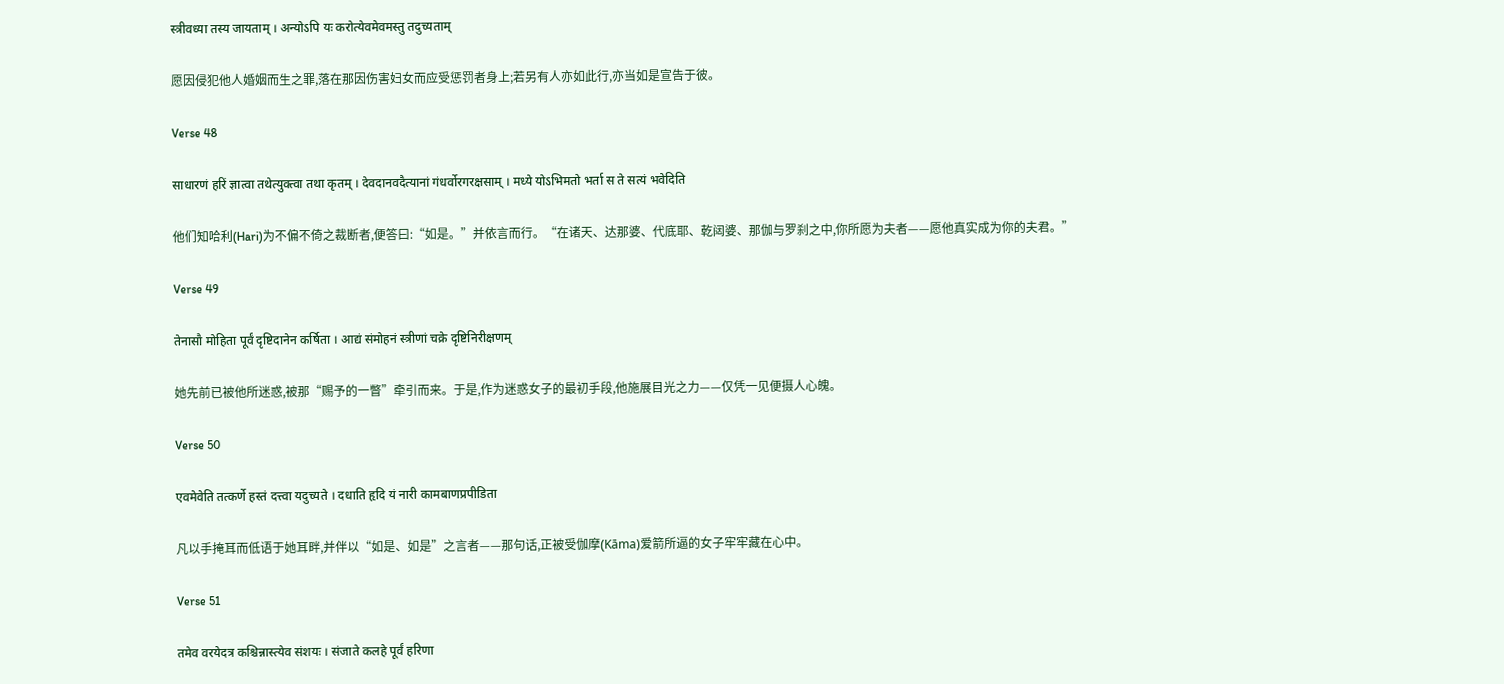स्त्रीवध्या तस्य जायताम् । अन्योऽपि यः करोत्येवमेवमस्तु तदुच्यताम्

愿因侵犯他人婚姻而生之罪,落在那因伤害妇女而应受惩罚者身上;若另有人亦如此行,亦当如是宣告于彼。

Verse 48

साधारणं हरिं ज्ञात्वा तथेत्युक्त्वा तथा कृतम् । देवदानवदैत्यानां गंधर्वोरगरक्षसाम् । मध्ये योऽभिमतो भर्ता स ते सत्यं भवेदिति

他们知哈利(Hari)为不偏不倚之裁断者,便答曰:“如是。”并依言而行。“在诸天、达那婆、代底耶、乾闼婆、那伽与罗刹之中,你所愿为夫者——愿他真实成为你的夫君。”

Verse 49

तेनासौ मोहिता पूर्वं दृष्टिदानेन कर्षिता । आद्यं संमोहनं स्त्रीणां चक्रे दृष्टिनिरीक्षणम्

她先前已被他所迷惑,被那“赐予的一瞥”牵引而来。于是,作为迷惑女子的最初手段,他施展目光之力——仅凭一见便摄人心魄。

Verse 50

एवमेवेति तत्कर्णे हस्तं दत्त्वा यदुच्यते । दधाति हृदि यं नारी कामबाणप्रपीडिता

凡以手掩耳而低语于她耳畔,并伴以“如是、如是”之言者——那句话,正被受伽摩(Kāma)爱箭所逼的女子牢牢藏在心中。

Verse 51

तमेव वरयेदत्र कश्चिन्नास्त्येव संशयः । संजाते कलहे पूर्वं हरिणा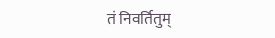तं निवर्तितुम्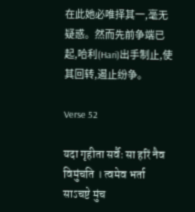在此她必唯择其一,毫无疑惑。然而先前争端已起,哈利(Hari)出手制止,使其回转,遏止纷争。

Verse 52

यदा गृहीता सर्वैः सा हरिं नैव विमुंचति । त्वमेव भर्ता साऽचष्टे मुंच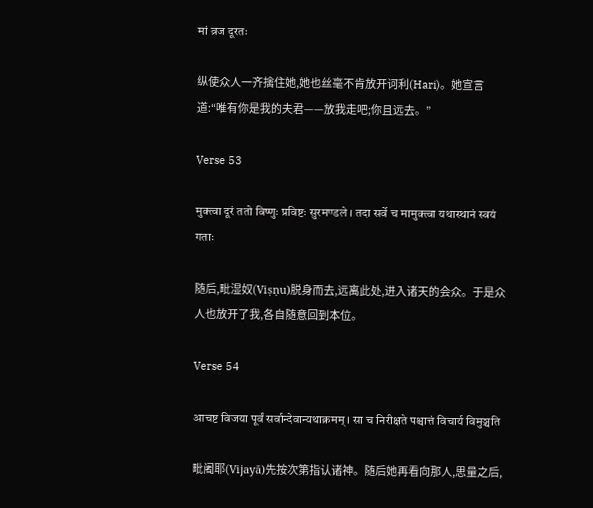मां व्रज दूरतः

纵使众人一齐擒住她,她也丝毫不肯放开诃利(Hari)。她宣言道:“唯有你是我的夫君——放我走吧;你且远去。”

Verse 53

मुक्त्वा दूरं ततो विष्णुः प्रविष्टः सुरमण्डले । तदा सर्वे च मामुक्त्वा यथास्थानं स्वयं गताः

随后,毗湿奴(Viṣṇu)脱身而去,远离此处,进入诸天的会众。于是众人也放开了我,各自随意回到本位。

Verse 54

आचष्ट विजया पूर्वं सर्वान्देवान्यथाक्रमम् । सा च निरीक्षते पश्चात्तं विचार्य विमुञ्चति

毗阇耶(Vijayā)先按次第指认诸神。随后她再看向那人,思量之后,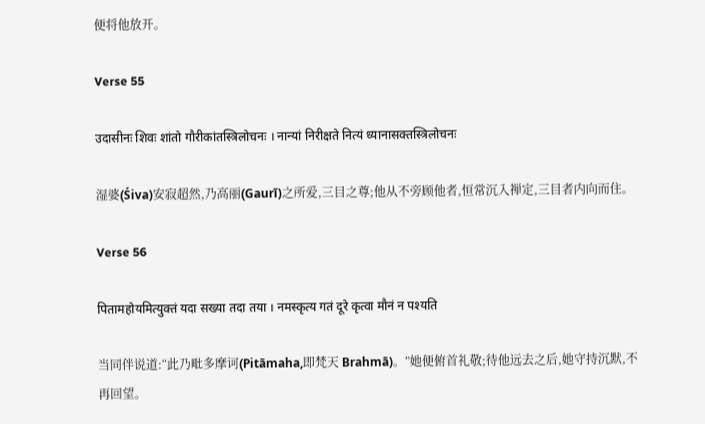便将他放开。

Verse 55

उदासीनः शिवः शांतो गौरीकांतस्त्रिलोचनः । नान्यां निरीक्षते नित्यं ध्यानासक्तस्त्रिलोचनः

湿婆(Śiva)安寂超然,乃高丽(Gaurī)之所爱,三目之尊;他从不旁顾他者,恒常沉入禅定,三目者内向而住。

Verse 56

पितामहोयमित्युक्तं यदा सख्या तदा तया । नमस्कृत्य गतं दूरे कृत्वा मौनं न पश्यति

当同伴说道:“此乃毗多摩诃(Pitāmaha,即梵天 Brahmā)。”她便俯首礼敬;待他远去之后,她守持沉默,不再回望。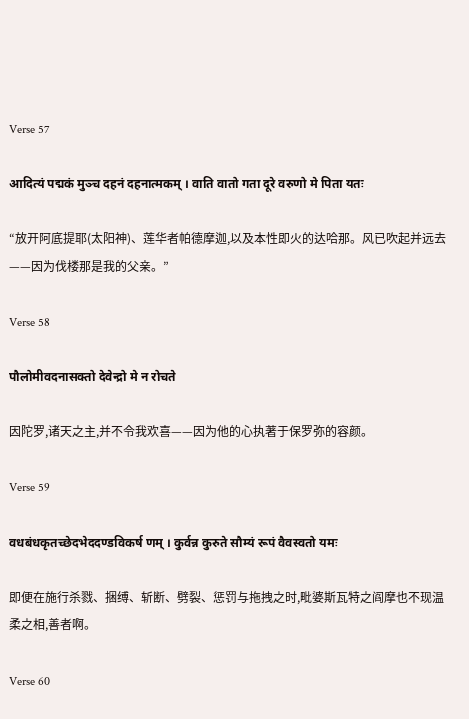Verse 57

आदित्यं पद्मकं मुञ्च दहनं दहनात्मकम् । वाति वातो गता दूरे वरुणो मे पिता यतः

“放开阿底提耶(太阳神)、莲华者帕德摩迦,以及本性即火的达哈那。风已吹起并远去——因为伐楼那是我的父亲。”

Verse 58

पौलोमीवदनासक्तो देवेन्द्रो मे न रोचते

因陀罗,诸天之主,并不令我欢喜——因为他的心执著于保罗弥的容颜。

Verse 59

वधबंधकृतच्छेदभेददण्डविकर्ष णम् । कुर्वन्न कुरुते सौम्यं रूपं वैवस्वतो यमः

即便在施行杀戮、捆缚、斩断、劈裂、惩罚与拖拽之时,毗婆斯瓦特之阎摩也不现温柔之相,善者啊。

Verse 60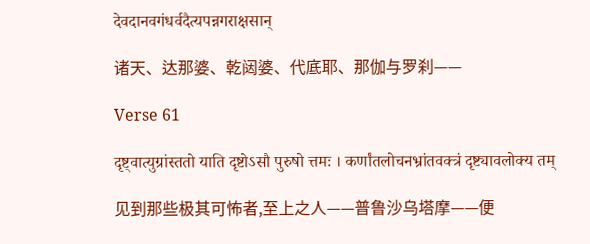देवदानवगंधर्वदैत्यपन्नगराक्षसान्

诸天、达那婆、乾闼婆、代底耶、那伽与罗刹——

Verse 61

दृष्ट्वात्युग्रांस्ततो याति दृष्टोऽसौ पुरुषो त्तमः । कर्णांतलोचनभ्रांतवक्त्रं दृष्ट्यावलोक्य तम्

见到那些极其可怖者,至上之人——普鲁沙乌塔摩——便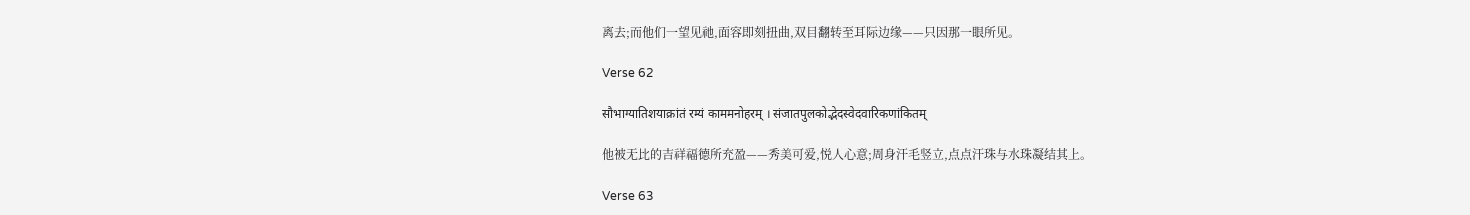离去;而他们一望见祂,面容即刻扭曲,双目翻转至耳际边缘——只因那一眼所见。

Verse 62

सौभाग्यातिशयाक्रांतं रम्यं काममनोहरम् । संजातपुलकोद्भेदस्वेदवारिकणांकितम्

他被无比的吉祥福德所充盈——秀美可爱,悦人心意;周身汗毛竖立,点点汗珠与水珠凝结其上。

Verse 63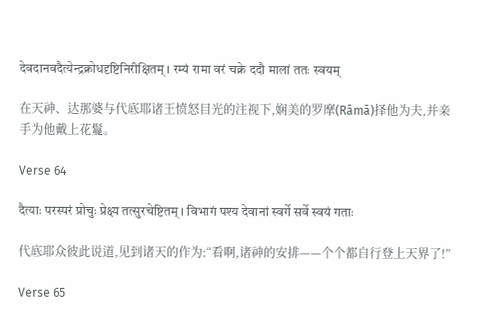देवदानवदैत्येन्द्रक्रोधदृष्टिनिरीक्षितम् । रम्यं रामा वरं चक्रे ददौ मालां ततः स्वयम्

在天神、达那婆与代底耶诸王愤怒目光的注视下,娴美的罗摩(Rāmā)择他为夫,并亲手为他戴上花鬘。

Verse 64

दैत्याः परस्परं प्रोचुः प्रेक्ष्य तत्सुरचेष्टितम् । विभागं पश्य देवानां स्वर्गे सर्वे स्वयं गताः

代底耶众彼此说道,见到诸天的作为:“看啊,诸神的安排——个个都自行登上天界了!”

Verse 65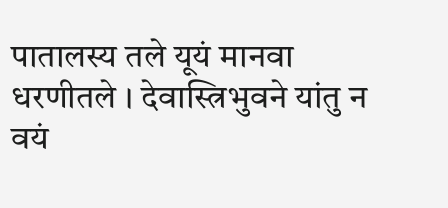पातालस्य तले यूयं मानवा धरणीतले । देवास्त्रिभुवने यांतु न वयं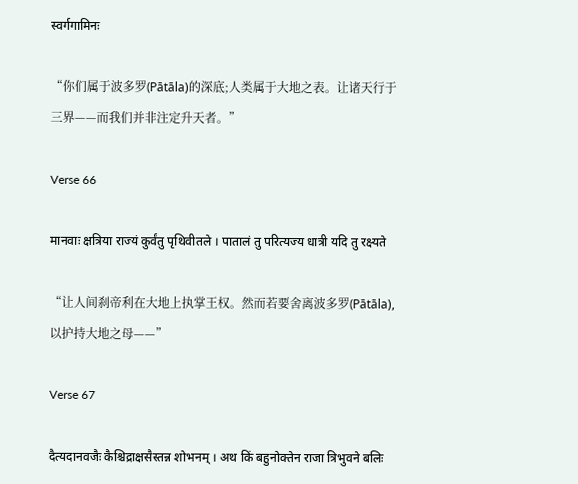स्वर्गगामिनः

“你们属于波多罗(Pātāla)的深底;人类属于大地之表。让诸天行于三界——而我们并非注定升天者。”

Verse 66

मानवाः क्षत्रिया राज्यं कुर्वंतु पृथिवीतले । पातालं तु परित्यज्य धात्री यदि तु रक्ष्यते

“让人间刹帝利在大地上执掌王权。然而若要舍离波多罗(Pātāla),以护持大地之母——”

Verse 67

दैत्यदानवजैः कैश्चिद्राक्षसैस्तन्न शोभनम् । अथ किं बहुनोक्तेन राजा त्रिभुवने बलिः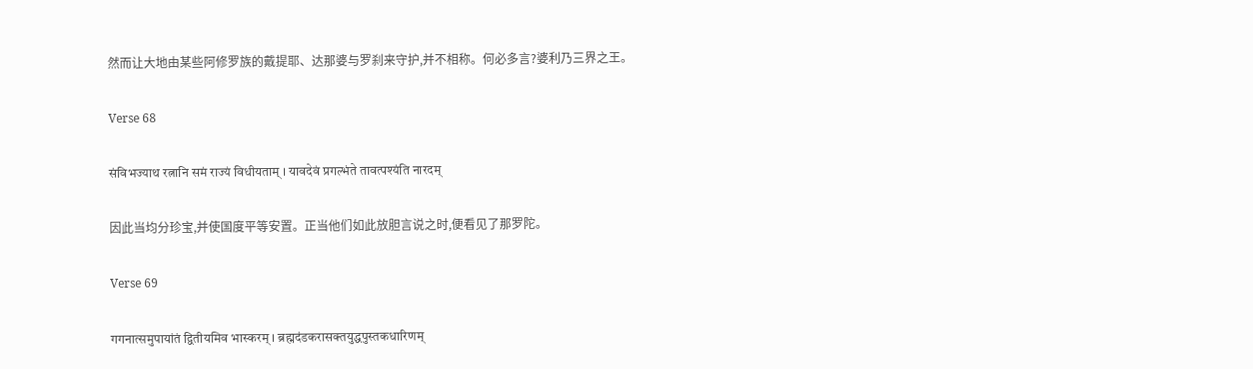然而让大地由某些阿修罗族的戴提耶、达那婆与罗刹来守护,并不相称。何必多言?婆利乃三界之王。

Verse 68

संविभज्याथ रत्नानि समं राज्यं विधीयताम् । यावदेवं प्रगल्भंते तावत्पश्यंति नारदम्

因此当均分珍宝,并使国度平等安置。正当他们如此放胆言说之时,便看见了那罗陀。

Verse 69

गगनात्समुपायांतं द्वितीयमिव भास्करम् । ब्रह्मदंडकरासक्तयुद्धपुस्तकधारिणम्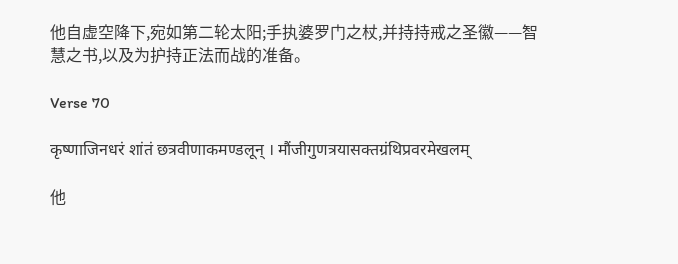他自虚空降下,宛如第二轮太阳;手执婆罗门之杖,并持持戒之圣徽——智慧之书,以及为护持正法而战的准备。

Verse 70

कृष्णाजिनधरं शांतं छत्रवीणाकमण्डलून् । मौंजीगुणत्रयासक्तग्रंथिप्रवरमेखलम्

他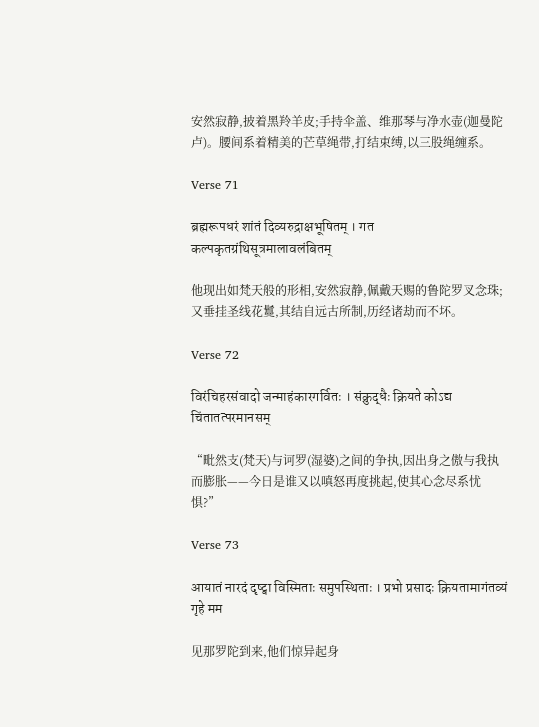安然寂静,披着黑羚羊皮;手持伞盖、维那琴与净水壶(迦曼陀卢)。腰间系着精美的芒草绳带,打结束缚,以三股绳缠系。

Verse 71

ब्रह्मरूपधरं शांतं दिव्यरुद्राक्षभूषितम् । गत कल्पकृतग्रंथिसूत्रमालावलंबितम्

他现出如梵天般的形相,安然寂静,佩戴天赐的鲁陀罗叉念珠;又垂挂圣线花鬘,其结自远古所制,历经诸劫而不坏。

Verse 72

विरंचिहरसंवादो जन्माहंकारगर्वितः । संक्रुद्धैः क्रियते कोऽद्य चिंतातत्परमानसम्

“毗然支(梵天)与诃罗(湿婆)之间的争执,因出身之傲与我执而膨胀——今日是谁又以嗔怒再度挑起,使其心念尽系忧惧?”

Verse 73

आयातं नारदं दृष्ट्वा विस्मिताः समुपस्थिताः । प्रभो प्रसादः क्रियतामागंतव्यं गृहे मम

见那罗陀到来,他们惊异起身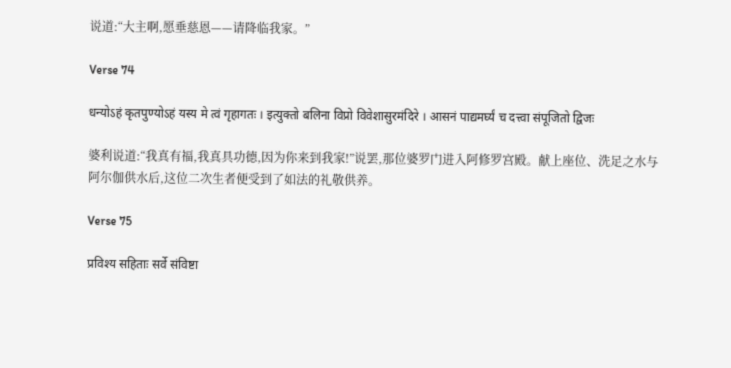说道:“大主啊,愿垂慈恩——请降临我家。”

Verse 74

धन्योऽहं कृतपुण्योऽहं यस्य मे त्वं गृहागतः । इत्युक्तो बलिना विप्रो विवेशासुरमंदिरे । आसनं पाद्यमर्घ्यं च दत्त्वा संपूजितो द्विजः

婆利说道:“我真有福,我真具功德,因为你来到我家!”说罢,那位婆罗门进入阿修罗宫殿。献上座位、洗足之水与阿尔伽供水后,这位二次生者便受到了如法的礼敬供养。

Verse 75

प्रविश्य सहिताः सर्वे संविष्टा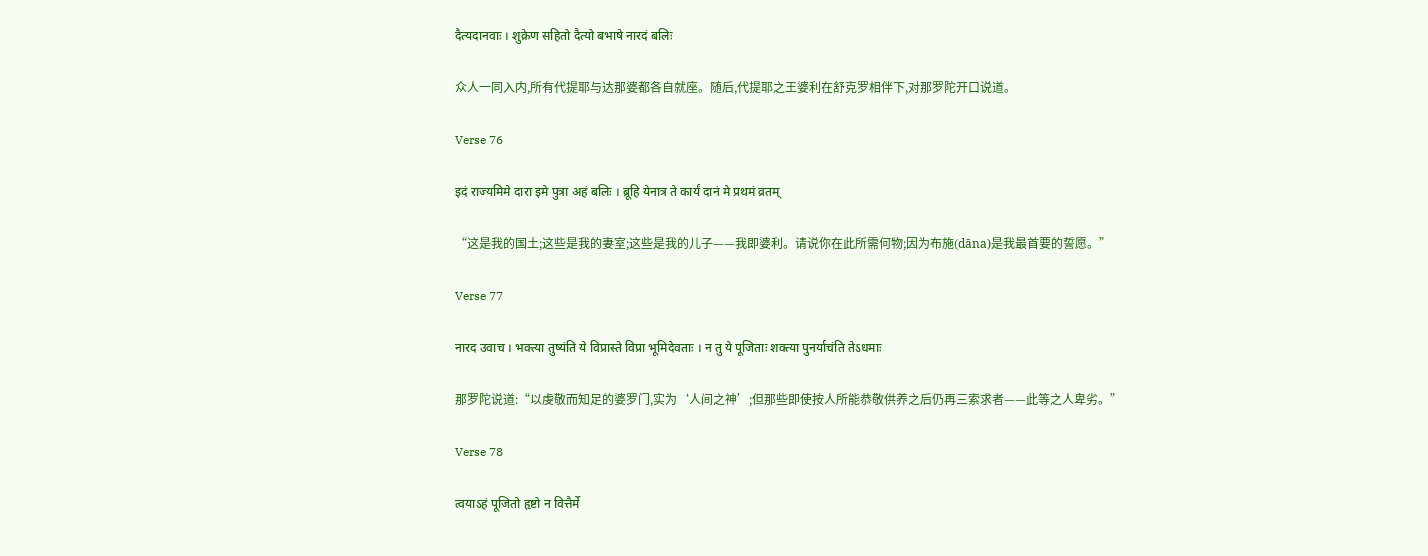दैत्यदानवाः । शुक्रेण सहितो दैत्यो बभाषे नारदं बलिः

众人一同入内,所有代提耶与达那婆都各自就座。随后,代提耶之王婆利在舒克罗相伴下,对那罗陀开口说道。

Verse 76

इदं राज्यमिमे दारा इमे पुत्रा अहं बलिः । ब्रूहि येनात्र ते कार्यं दानं मे प्रथमं व्रतम्

“这是我的国土;这些是我的妻室;这些是我的儿子——我即婆利。请说你在此所需何物;因为布施(dāna)是我最首要的誓愿。”

Verse 77

नारद उवाच । भक्त्या तुष्यंति ये विप्रास्ते विप्रा भूमिदेवताः । न तु ये पूजिताः शक्त्या पुनर्याचंति तेऽधमाः

那罗陀说道:“以虔敬而知足的婆罗门,实为‘人间之神’;但那些即使按人所能恭敬供养之后仍再三索求者——此等之人卑劣。”

Verse 78

त्वयाऽहं पूजितो हृष्टो न वित्तैर्मे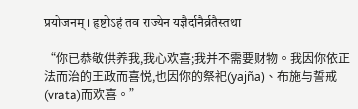प्रयोजनम् । हृष्टोऽहं तव राज्येन यज्ञैर्दानैर्व्रतैस्तथा

“你已恭敬供养我,我心欢喜;我并不需要财物。我因你依正法而治的王政而喜悦,也因你的祭祀(yajña)、布施与誓戒(vrata)而欢喜。”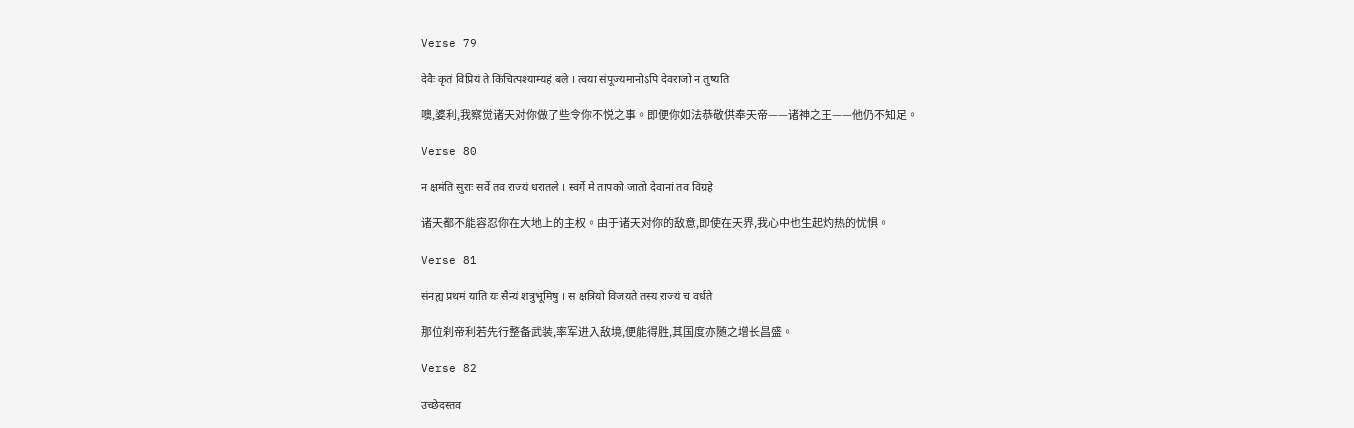Verse 79

देवैः कृतं विप्रियं ते किंचित्पश्याम्यहं बले । त्वया संपूज्यमानोऽपि देवराजो न तुष्यति

噢,婆利,我察觉诸天对你做了些令你不悦之事。即便你如法恭敬供奉天帝——诸神之王——他仍不知足。

Verse 80

न क्षमंति सुराः सर्वे तव राज्यं धरातले । स्वर्गे मे तापको जातो देवानां तव विग्रहे

诸天都不能容忍你在大地上的主权。由于诸天对你的敌意,即使在天界,我心中也生起灼热的忧惧。

Verse 81

संनह्य प्रथमं याति यः सैन्यं शत्रुभूमिषु । स क्षत्रियो विजयते तस्य राज्यं च वर्धते

那位刹帝利若先行整备武装,率军进入敌境,便能得胜,其国度亦随之增长昌盛。

Verse 82

उच्छेदस्तव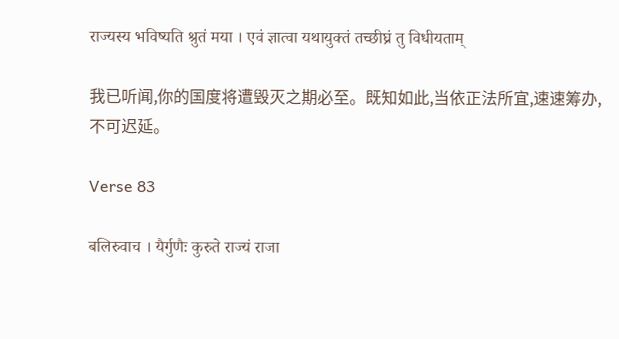राज्यस्य भविष्यति श्रुतं मया । एवं ज्ञात्वा यथायुक्तं तच्छीघ्रं तु विधीयताम्

我已听闻,你的国度将遭毁灭之期必至。既知如此,当依正法所宜,速速筹办,不可迟延。

Verse 83

बलिरुवाच । यैर्गुणैः कुरुते राज्यं राजा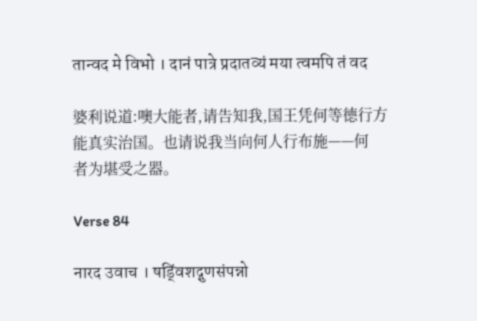तान्वद मे विभो । दानं पात्रे प्रदातव्यं मया त्वमपि तं वद

婆利说道:噢大能者,请告知我,国王凭何等德行方能真实治国。也请说我当向何人行布施——何者为堪受之器。

Verse 84

नारद उवाच । षड्विंशद्गुणसंपन्नो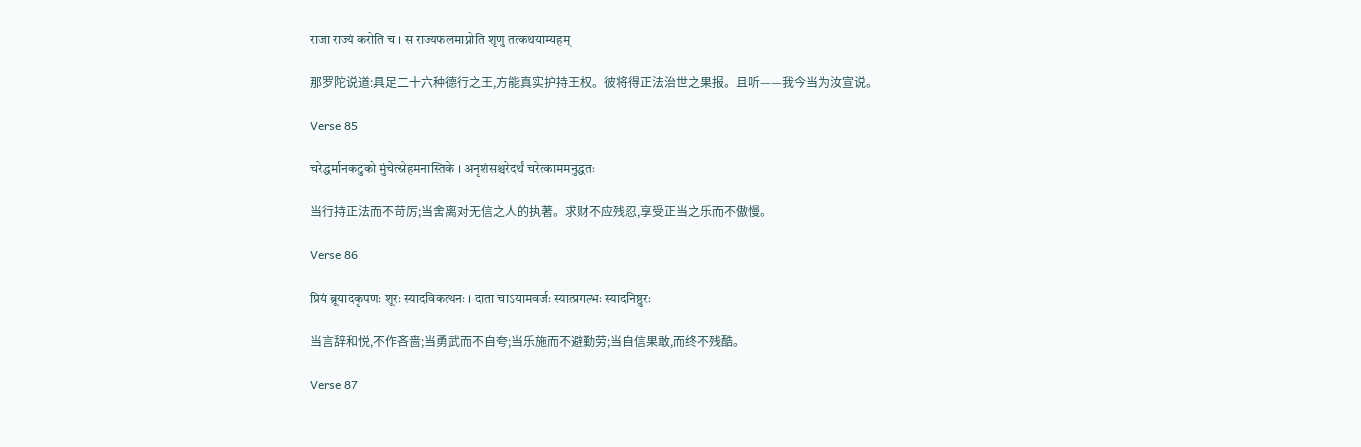राजा राज्यं करोति च । स राज्यफलमाप्नोति शृणु तत्कथयाम्यहम्

那罗陀说道:具足二十六种德行之王,方能真实护持王权。彼将得正法治世之果报。且听——我今当为汝宣说。

Verse 85

चरेद्धर्मानकटुको मुंचेत्स्नेहमनास्तिके । अनृशंसश्चरेदर्थं चरेत्काममनुद्धतः

当行持正法而不苛厉;当舍离对无信之人的执著。求财不应残忍,享受正当之乐而不傲慢。

Verse 86

प्रियं ब्रूयादकृपणः शूरः स्यादविकत्थनः । दाता चाऽयामवर्जः स्यात्प्रगल्भः स्यादनिष्ठुरः

当言辞和悦,不作吝啬;当勇武而不自夸;当乐施而不避勤劳;当自信果敢,而终不残酷。

Verse 87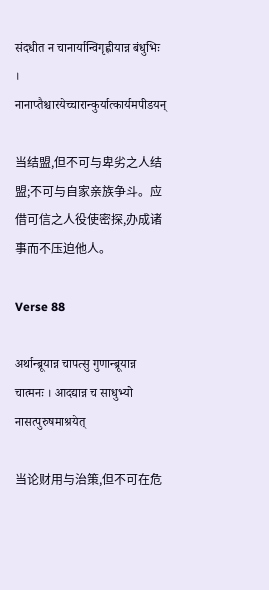संदधीत न चानार्यान्विगृह्णीयान्न बंधुभिः । नानाप्तैश्चारयेच्चारान्कुर्यात्कार्यमपीडयन्

当结盟,但不可与卑劣之人结盟;不可与自家亲族争斗。应借可信之人役使密探,办成诸事而不压迫他人。

Verse 88

अर्थान्ब्रूयान्न चापत्सु गुणान्ब्रूयान्न चात्मनः । आदद्यान्न च साधुभ्यो नासत्पुरुषमाश्रयेत्

当论财用与治策,但不可在危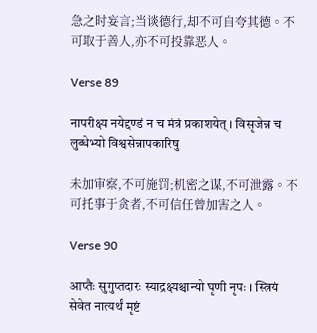急之时妄言;当谈德行,却不可自夸其德。不可取于善人,亦不可投靠恶人。

Verse 89

नापरीक्ष्य नयेद्दण्डं न च मंत्रं प्रकाशयेत् । विसृजेन्न च लुब्धेभ्यो विश्वसेन्नापकारिषु

未加审察,不可施罚;机密之谋,不可泄露。不可托事于贪者,不可信任曾加害之人。

Verse 90

आप्तैः सुगुप्तदारः स्याद्रक्ष्यश्चान्यो घृणी नृपः । स्त्रियं सेवेत नात्यर्थं मृष्टं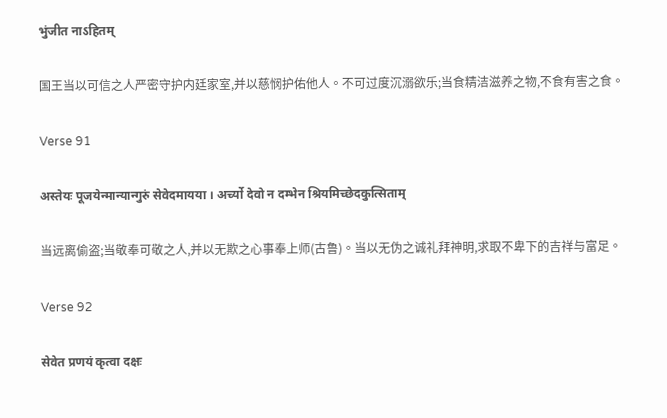भुंजीत नाऽहितम्

国王当以可信之人严密守护内廷家室,并以慈悯护佑他人。不可过度沉溺欲乐;当食精洁滋养之物,不食有害之食。

Verse 91

अस्तेयः पूजयेन्मान्यान्गुरुं सेवेदमायया । अर्च्यो देवो न दम्भेन श्रियमिच्छेदकुत्सिताम्

当远离偷盗;当敬奉可敬之人,并以无欺之心事奉上师(古鲁)。当以无伪之诚礼拜神明,求取不卑下的吉祥与富足。

Verse 92

सेवेत प्रणयं कृत्वा दक्षः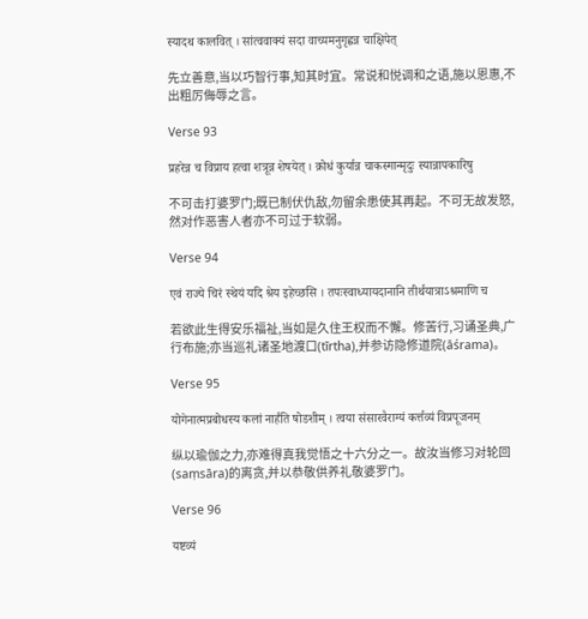स्यादथ कालवित् । सांत्ववाक्यं सदा वाच्यमनुगृह्णन्न चाक्षिपेत्

先立善意,当以巧智行事,知其时宜。常说和悦调和之语,施以恩惠,不出粗厉侮辱之言。

Verse 93

प्रहरेन्न च विप्राय हत्वा शत्रून्न शेषयेत् । क्रोधं कुर्यान्न चाकस्मान्मृदुः स्यान्नापकारिषु

不可击打婆罗门;既已制伏仇敌,勿留余患使其再起。不可无故发怒,然对作恶害人者亦不可过于软弱。

Verse 94

एवं राज्ये चिरं स्थेयं यदि श्रेय इहेच्छसि । तपःस्वाध्यायदानानि तीर्थयात्राऽश्रमाणि च

若欲此生得安乐福祉,当如是久住王权而不懈。修苦行,习诵圣典,广行布施;亦当巡礼诸圣地渡口(tīrtha),并参访隐修道院(āśrama)。

Verse 95

योगेनात्मप्रबोधस्य कलां नार्हंति षोडशीम् । त्वया संसारवैराग्यं कर्त्तव्यं विप्रपूजनम्

纵以瑜伽之力,亦难得真我觉悟之十六分之一。故汝当修习对轮回(saṃsāra)的离贪,并以恭敬供养礼敬婆罗门。

Verse 96

यष्टव्यं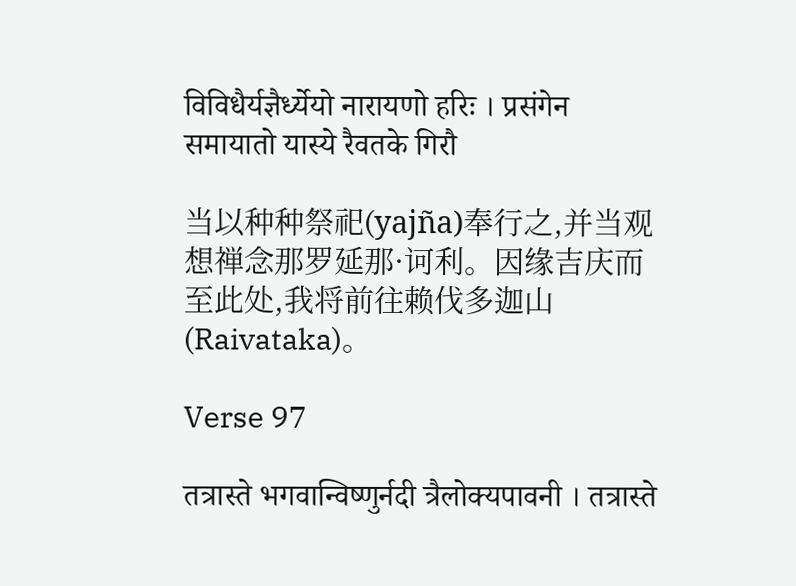विविधैर्यज्ञैर्ध्येयो नारायणो हरिः । प्रसंगेन समायातो यास्ये रैवतके गिरौ

当以种种祭祀(yajña)奉行之,并当观想禅念那罗延那·诃利。因缘吉庆而至此处,我将前往赖伐多迦山(Raivataka)。

Verse 97

तत्रास्ते भगवान्विष्णुर्नदी त्रैलोक्यपावनी । तत्रास्ते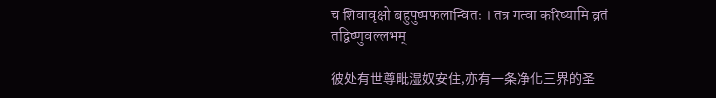च शिवावृक्षो बहुपुष्पफलान्वितः । तत्र गत्वा करिष्यामि व्रतं तद्विष्णुवल्लभम्

彼处有世尊毗湿奴安住,亦有一条净化三界的圣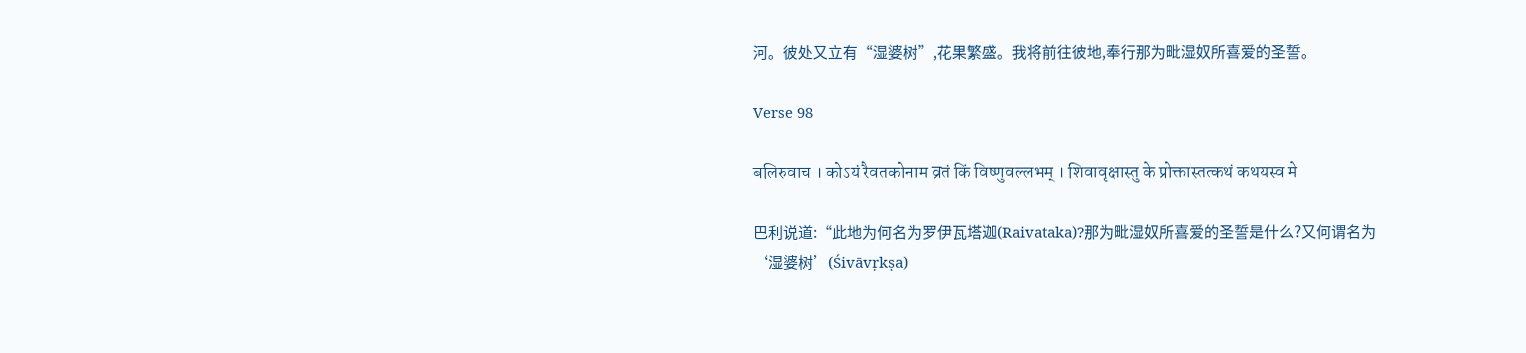河。彼处又立有“湿婆树”,花果繁盛。我将前往彼地,奉行那为毗湿奴所喜爱的圣誓。

Verse 98

बलिरुवाच । कोऽयं रैवतकोनाम व्रतं किं विष्णुवल्लभम् । शिवावृक्षास्तु के प्रोक्तास्तत्कथं कथयस्व मे

巴利说道:“此地为何名为罗伊瓦塔迦(Raivataka)?那为毗湿奴所喜爱的圣誓是什么?又何谓名为‘湿婆树’(Śivāvṛkṣa)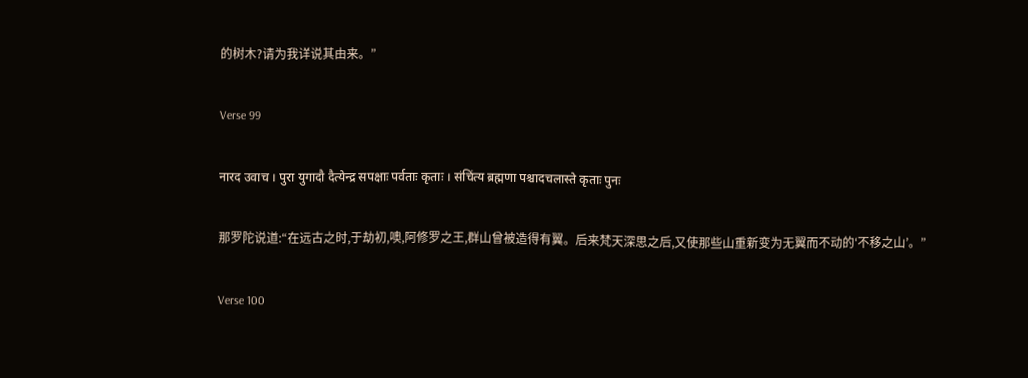的树木?请为我详说其由来。”

Verse 99

नारद उवाच । पुरा युगादौ दैत्येन्द्र सपक्षाः पर्वताः कृताः । संचिंत्य ब्रह्मणा पश्चादचलास्ते कृताः पुनः

那罗陀说道:“在远古之时,于劫初,噢,阿修罗之王,群山曾被造得有翼。后来梵天深思之后,又使那些山重新变为无翼而不动的‘不移之山’。”

Verse 100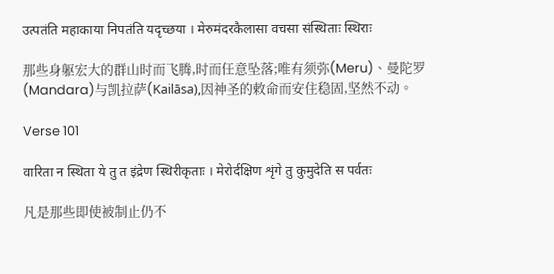उत्पतंति महाकाया निपतंति यदृच्छया । मेरुमंदरकैलासा वचसा संस्थिताः स्थिराः

那些身躯宏大的群山时而飞腾,时而任意坠落;唯有须弥(Meru)、曼陀罗(Mandara)与凯拉萨(Kailāsa),因神圣的敕命而安住稳固,坚然不动。

Verse 101

वारिता न स्थिता ये तु त इंद्रेण स्थिरीकृताः । मेरोर्दक्षिण शृंगे तु कुमुदेति स पर्वतः

凡是那些即使被制止仍不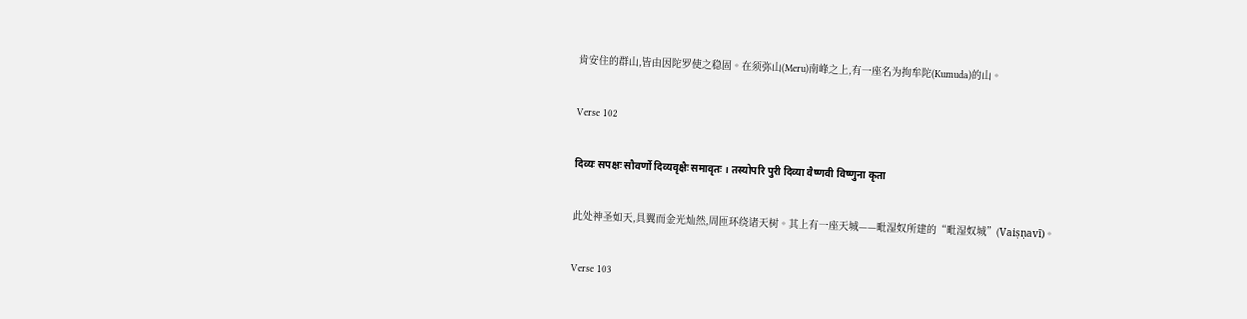肯安住的群山,皆由因陀罗使之稳固。在须弥山(Meru)南峰之上,有一座名为拘牟陀(Kumuda)的山。

Verse 102

दिव्यः सपक्षः सौवर्णो दिव्यवृक्षैः समावृतः । तस्योपरि पुरी दिव्या वैष्णवी विष्णुना कृता

此处神圣如天,具翼而金光灿然,周匝环绕诸天树。其上有一座天城——毗湿奴所建的“毗湿奴城”(Vaiṣṇavī)。

Verse 103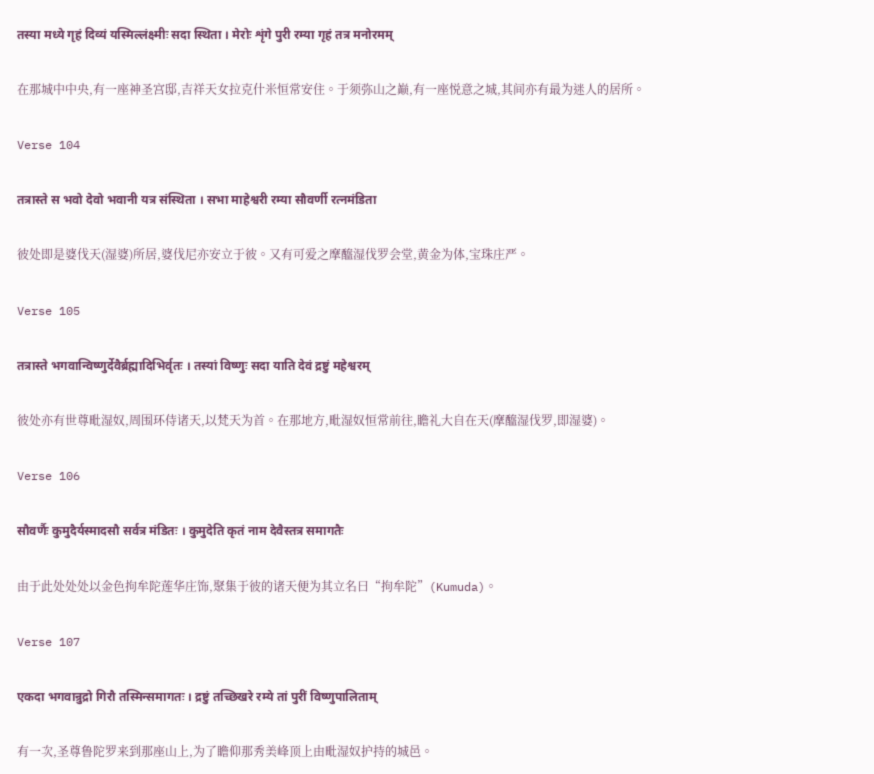तस्या मध्ये गृहं दिव्यं यस्मिल्लंक्ष्मीः सदा स्थिता । मेरोः शृंगे पुरी रम्या गृहं तत्र मनोरमम्

在那城中中央,有一座神圣宫邸,吉祥天女拉克什米恒常安住。于须弥山之巅,有一座悦意之城,其间亦有最为迷人的居所。

Verse 104

तत्रास्ते स भवो देवो भवानी यत्र संस्थिता । सभा माहेश्वरी रम्या सौवर्णी रत्नमंडिता

彼处即是婆伐天(湿婆)所居,婆伐尼亦安立于彼。又有可爱之摩醯湿伐罗会堂,黄金为体,宝珠庄严。

Verse 105

तत्रास्ते भगवान्विष्णुर्देवैर्ब्रह्मादिभिर्वृतः । तस्यां विष्णुः सदा याति देवं द्रष्टुं महेश्वरम्

彼处亦有世尊毗湿奴,周围环侍诸天,以梵天为首。在那地方,毗湿奴恒常前往,瞻礼大自在天(摩醯湿伐罗,即湿婆)。

Verse 106

सौवर्णैः कुमुदैर्यस्मादसौ सर्वत्र मंडितः । कुमुदेति कृतं नाम देवैस्तत्र समागतैः

由于此处处处以金色拘牟陀莲华庄饰,聚集于彼的诸天便为其立名曰“拘牟陀”(Kumuda)。

Verse 107

एकदा भगवान्रुद्रो गिरौ तस्मिन्समागतः । द्रष्टुं तच्छिखरे रम्ये तां पुरीं विष्णुपालिताम्

有一次,圣尊鲁陀罗来到那座山上,为了瞻仰那秀美峰顶上由毗湿奴护持的城邑。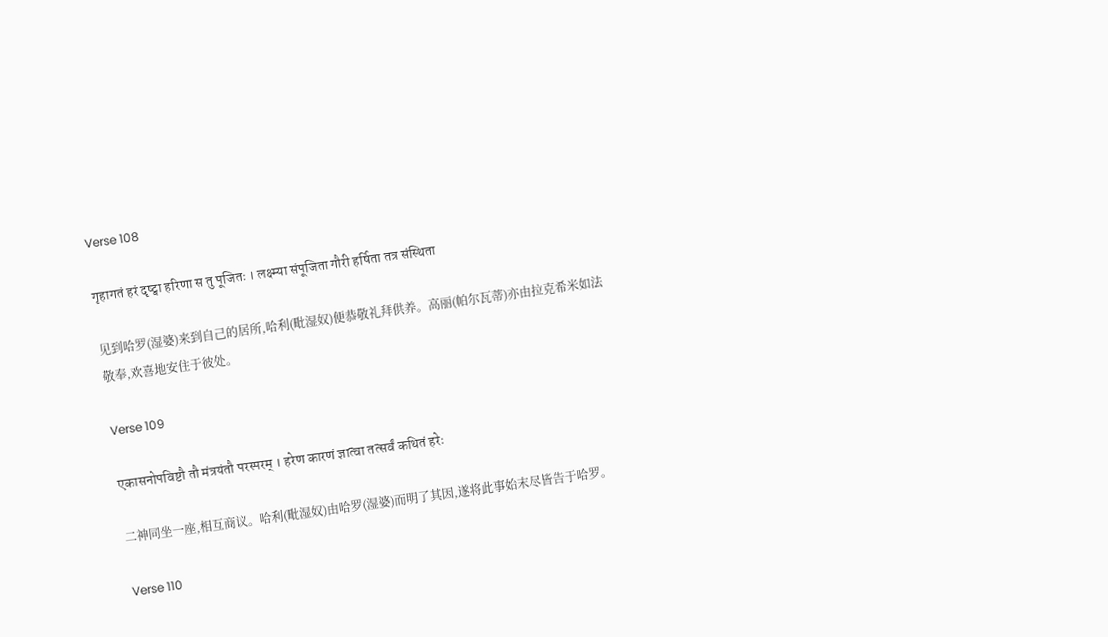Verse 108

गृहागतं हरं दृष्ट्वा हरिणा स तु पूजितः । लक्ष्म्या संपूजिता गौरी हर्षिता तत्र संस्थिता

见到哈罗(湿婆)来到自己的居所,哈利(毗湿奴)便恭敬礼拜供养。高丽(帕尔瓦蒂)亦由拉克希米如法敬奉,欢喜地安住于彼处。

Verse 109

एकासनोपविष्टौ तौ मंत्रयंतौ परस्परम् । हरेण कारणं ज्ञात्वा तत्सर्वं कथितं हरेः

二神同坐一座,相互商议。哈利(毗湿奴)由哈罗(湿婆)而明了其因,遂将此事始末尽皆告于哈罗。

Verse 110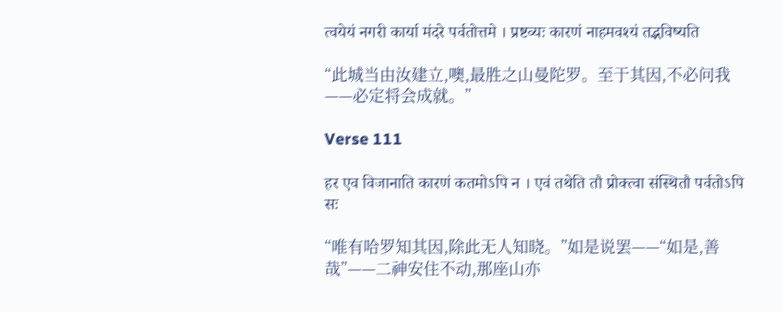त्वयेयं नगरी कार्या मंदरे पर्वतोत्तमे । प्रष्टव्यः कारणं नाहमवश्यं तद्भविष्यति

“此城当由汝建立,噢,最胜之山曼陀罗。至于其因,不必问我——必定将会成就。”

Verse 111

हर एव विजानाति कारणं कतमोऽपि न । एवं तथेति तौ प्रोक्त्वा संस्थितौ पर्वतोऽपि सः

“唯有哈罗知其因,除此无人知晓。”如是说罢——“如是,善哉”——二神安住不动,那座山亦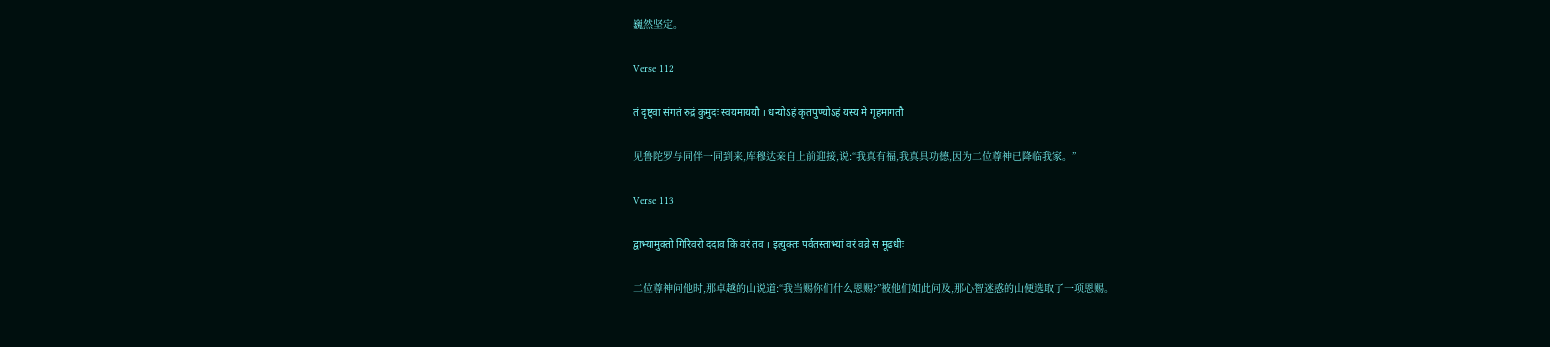巍然坚定。

Verse 112

तं दृष्ट्वा संगतं रुद्रं कुमुदः स्वयमाययौ । धन्योऽहं कृतपुण्योऽहं यस्य मे गृहमागतौ

见鲁陀罗与同伴一同到来,库穆达亲自上前迎接,说:“我真有福,我真具功德,因为二位尊神已降临我家。”

Verse 113

द्वाभ्यामुक्तो गिरिवरो ददाव किं वरं तव । इत्युक्तः पर्वतस्ताभ्यां वरं वव्रे स मूढधीः

二位尊神问他时,那卓越的山说道:“我当赐你们什么恩赐?”被他们如此问及,那心智迷惑的山便选取了一项恩赐。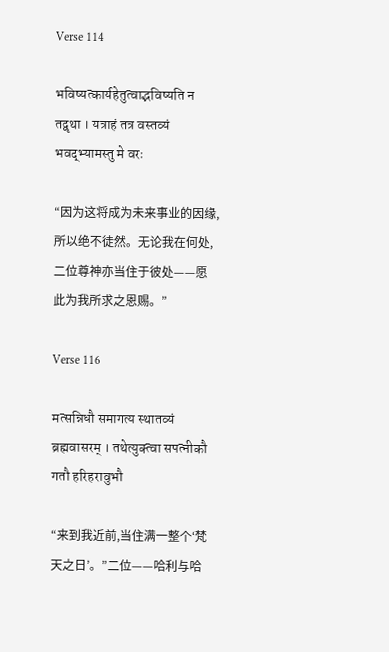Verse 114

भविष्यत्कार्यहेतुत्वाद्भविष्यति न तद्वृथा । यत्राहं तत्र वस्तव्यं भवद्भ्यामस्तु मे वरः

“因为这将成为未来事业的因缘,所以绝不徒然。无论我在何处,二位尊神亦当住于彼处——愿此为我所求之恩赐。”

Verse 116

मत्सन्निधौ समागत्य स्थातव्यं ब्रह्मवासरम् । तथेत्युक्त्वा सपत्नीकौ गतौ हरिहरावुभौ

“来到我近前,当住满一整个‘梵天之日’。”二位——哈利与哈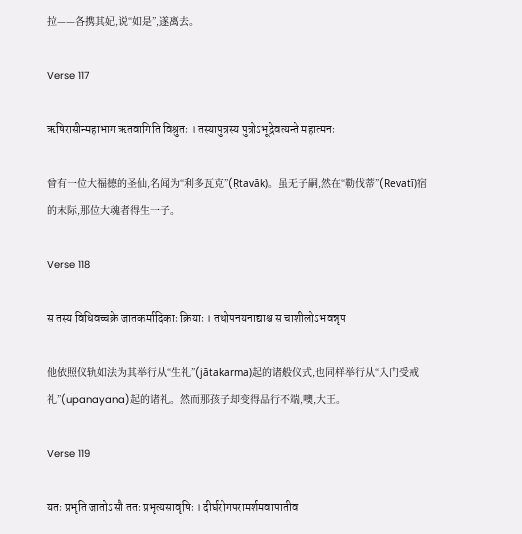拉——各携其妃,说“如是”,遂离去。

Verse 117

ऋषिरासीन्महाभाग ऋतवागिति विश्रुतः । तस्यापुत्रस्य पुत्रोऽभूद्रेवत्यन्ते महात्मनः

曾有一位大福德的圣仙,名闻为“利多瓦克”(Ṛtavāk)。虽无子嗣,然在“勒伐蒂”(Revatī)宿的末际,那位大魂者得生一子。

Verse 118

स तस्य विधिवच्चक्रे जातकर्मादिकाः क्रियाः । तथोपनयनाद्याश्च स चाशीलोऽभवन्नृप

他依照仪轨如法为其举行从“生礼”(jātakarma)起的诸般仪式,也同样举行从“入门受戒礼”(upanayana)起的诸礼。然而那孩子却变得品行不端,噢,大王。

Verse 119

यतः प्रभृति जातोऽसौ ततः प्रभृत्यसावृषिः । दीर्घरोगपरामर्शमवापातीव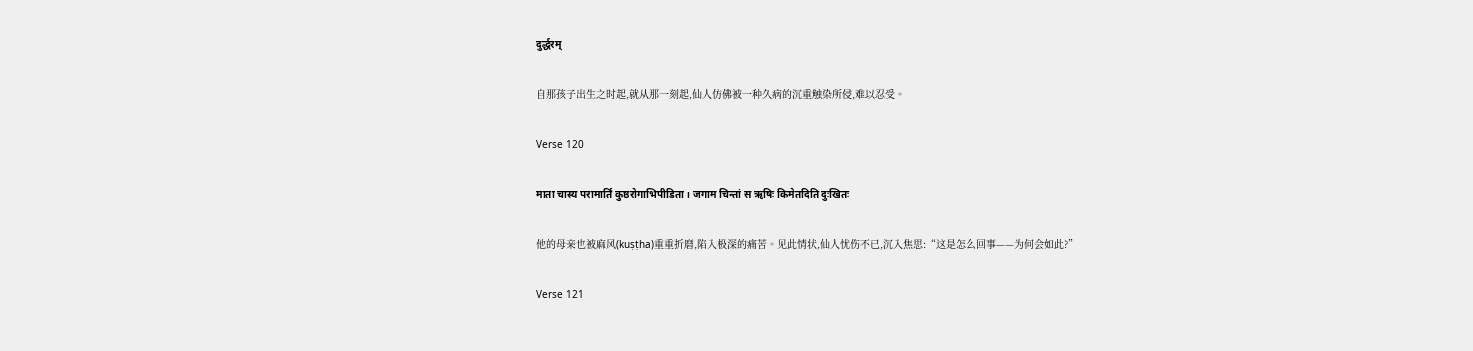दुर्द्धरम्

自那孩子出生之时起,就从那一刻起,仙人仿佛被一种久病的沉重触染所侵,难以忍受。

Verse 120

माता चास्य परामार्तिं कुष्ठरोगाभिपीडिता । जगाम चिन्तां स ऋषिः किमेतदिति दुःखितः

他的母亲也被麻风(kuṣṭha)重重折磨,陷入极深的痛苦。见此情状,仙人忧伤不已,沉入焦思:“这是怎么回事——为何会如此?”

Verse 121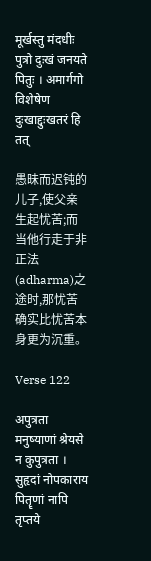मूर्खस्तु मंदधीः पुत्रो दुःखं जनयते पितुः । अमार्गगो विशेषेण दुःखाद्दुःखतरं हि तत्

愚昧而迟钝的儿子,使父亲生起忧苦;而当他行走于非正法(adharma)之途时,那忧苦确实比忧苦本身更为沉重。

Verse 122

अपुत्रता मनुष्याणां श्रेयसे न कुपुत्रता । सुहृदां नोपकाराय पितॄणां नापि तृप्तये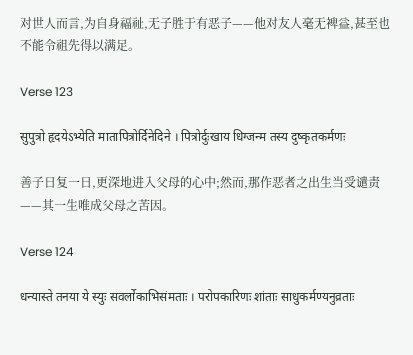对世人而言,为自身福祉,无子胜于有恶子——他对友人毫无裨益,甚至也不能令祖先得以满足。

Verse 123

सुपुत्रो हृदयेऽभ्येति मातापित्रोर्दिनेदिने । पित्रोर्दुःखाय धिग्जन्म तस्य दुष्कृतकर्मणः

善子日复一日,更深地进入父母的心中;然而,那作恶者之出生当受谴责——其一生唯成父母之苦因。

Verse 124

धन्यास्ते तनया ये स्युः सवर्लोकाभिसंमताः । परोपकारिणः शांताः साधुकर्मण्यनुव्रताः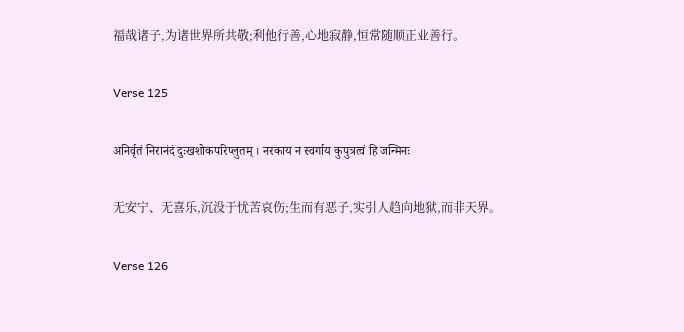福哉诸子,为诸世界所共敬;利他行善,心地寂静,恒常随顺正业善行。

Verse 125

अनिर्वृतं निरानंदं दुःखशोकपरिप्लुतम् । नरकाय न स्वर्गाय कुपुत्रत्वं हि जन्मिनः

无安宁、无喜乐,沉没于忧苦哀伤;生而有恶子,实引人趋向地狱,而非天界。

Verse 126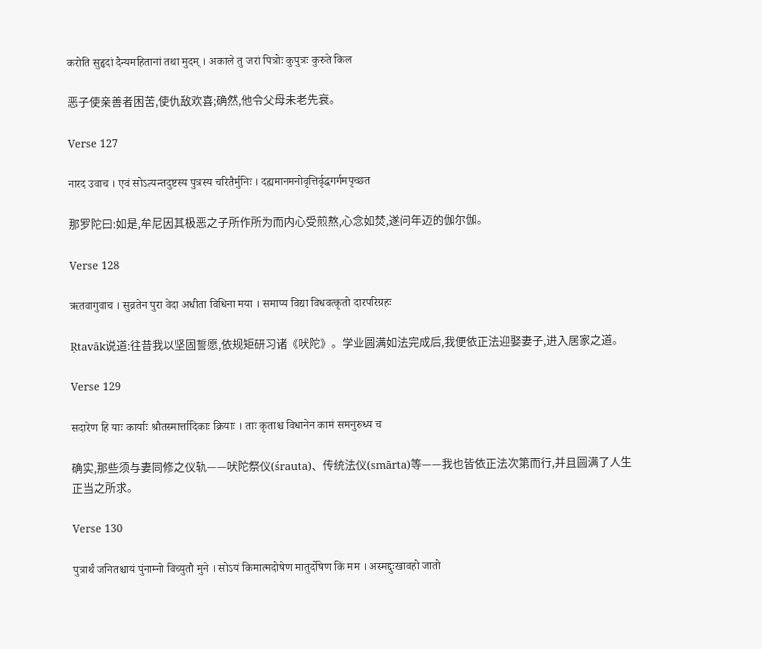करोति सुहृदां दैन्यमहितानां तथा मुदम् । अकाले तु जरां पित्रोः कुपुत्रः कुरुते किल

恶子使亲善者困苦,使仇敌欢喜;确然,他令父母未老先衰。

Verse 127

नारद उवाच । एवं सोऽत्यन्तदुष्टस्य पुत्रस्य चरितैर्मुनिः । दह्यमानमनोवृत्तिर्वृद्धगर्गमपृच्छत

那罗陀曰:如是,牟尼因其极恶之子所作所为而内心受煎熬,心念如焚,遂问年迈的伽尔伽。

Verse 128

ऋतवागुवाच । सुव्रतेन पुरा वेदा अधीता विधिना मया । समाप्य विद्या विधवत्कृतो दारपरिग्रहः

Ṛtavāk说道:往昔我以坚固誓愿,依规矩研习诸《吠陀》。学业圆满如法完成后,我便依正法迎娶妻子,进入居家之道。

Verse 129

सदारेण हि याः कार्याः श्रौतस्मार्त्तादिकाः क्रियाः । ताः कृताश्च विधानेन कामं समनुरुध्य च

确实,那些须与妻同修之仪轨——吠陀祭仪(śrauta)、传统法仪(smārta)等——我也皆依正法次第而行,并且圆满了人生正当之所求。

Verse 130

पुत्रार्थं जनितश्चायं पुंनाम्नो विच्युतौ मुने । सोऽयं किमात्मदोषेण मातुर्दोषेण किं मम । अस्मद्दुःखावहो जातो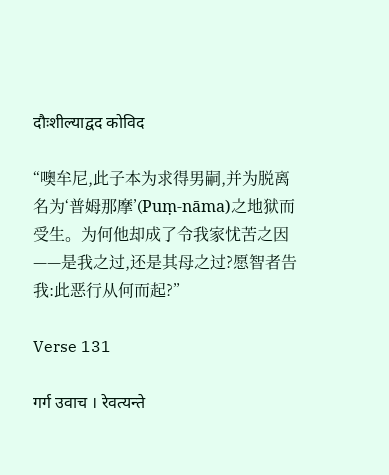दौःशील्याद्वद कोविद

“噢牟尼,此子本为求得男嗣,并为脱离名为‘普姆那摩’(Puṃ-nāma)之地狱而受生。为何他却成了令我家忧苦之因——是我之过,还是其母之过?愿智者告我:此恶行从何而起?”

Verse 131

गर्ग उवाच । रेवत्यन्ते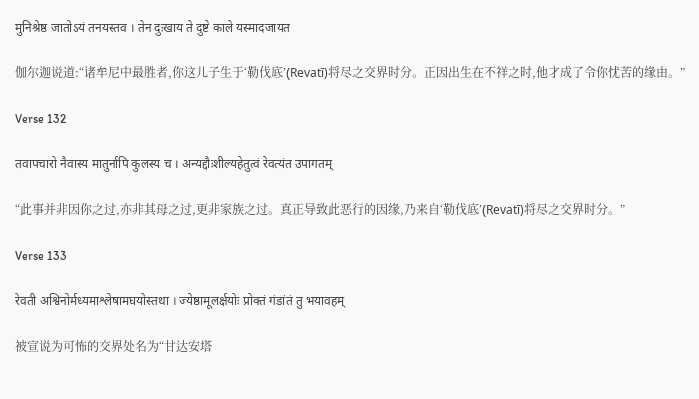मुनिश्रेष्ठ जातोऽयं तनयस्तव । तेन दुःखाय ते दुष्टे काले यस्मादजायत

伽尔迦说道:“诸牟尼中最胜者,你这儿子生于‘勒伐底’(Revatī)将尽之交界时分。正因出生在不祥之时,他才成了令你忧苦的缘由。”

Verse 132

तवापचारो नैवास्य मातुर्नापि कुलस्य च । अन्यद्दौःशील्यहेतुत्वं रेवत्यंत उपागतम्

“此事并非因你之过,亦非其母之过,更非家族之过。真正导致此恶行的因缘,乃来自‘勒伐底’(Revatī)将尽之交界时分。”

Verse 133

रेवती अश्विनोर्मध्यमाश्लेषामघयोस्तथा । ज्येष्ठामूलर्क्षयोः प्रोक्तं गंडांतं तु भयावहम्

被宣说为可怖的交界处名为“甘达安塔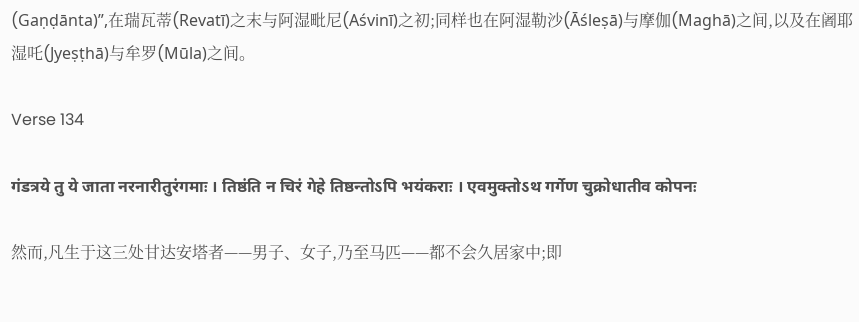(Gaṇḍānta)”,在瑞瓦蒂(Revatī)之末与阿湿毗尼(Aśvinī)之初;同样也在阿湿勒沙(Āśleṣā)与摩伽(Maghā)之间,以及在阇耶湿吒(Jyeṣṭhā)与牟罗(Mūla)之间。

Verse 134

गंडत्रये तु ये जाता नरनारीतुरंगमाः । तिष्ठंति न चिरं गेहे तिष्ठन्तोऽपि भयंकराः । एवमुक्तोऽथ गर्गेण चुक्रोधातीव कोपनः

然而,凡生于这三处甘达安塔者——男子、女子,乃至马匹——都不会久居家中;即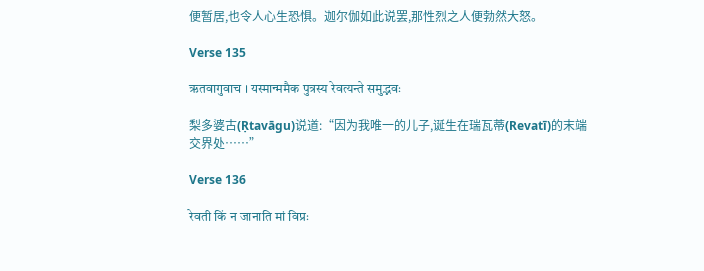便暂居,也令人心生恐惧。迦尔伽如此说罢,那性烈之人便勃然大怒。

Verse 135

ऋतवागुवाच । यस्मान्ममैक पुत्रस्य रेवत्यन्ते समुद्भवः

梨多婆古(Ṛtavāgu)说道:“因为我唯一的儿子,诞生在瑞瓦蒂(Revatī)的末端交界处……”

Verse 136

रेवती किं न जानाति मां विप्रः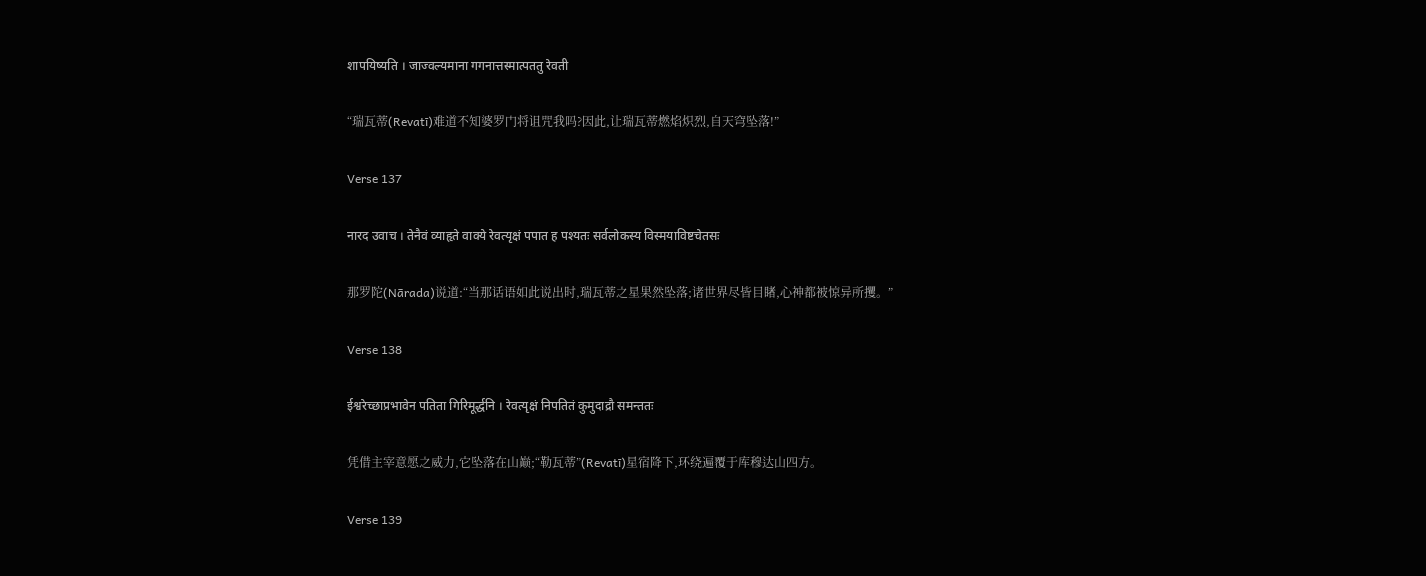शापयिष्यति । जाज्वल्यमाना गगनात्तस्मात्पततु रेवती

“瑞瓦蒂(Revatī)难道不知婆罗门将诅咒我吗?因此,让瑞瓦蒂燃焰炽烈,自天穹坠落!”

Verse 137

नारद उवाच । तेनैवं व्याहृते वाक्ये रेवत्यृक्षं पपात ह पश्यतः सर्वलोकस्य विस्मयाविष्टचेतसः

那罗陀(Nārada)说道:“当那话语如此说出时,瑞瓦蒂之星果然坠落;诸世界尽皆目睹,心神都被惊异所攫。”

Verse 138

ईश्वरेच्छाप्रभावेन पतिता गिरिमूर्द्धनि । रेवत्यृक्षं निपतितं कुमुदाद्रौ समन्ततः

凭借主宰意愿之威力,它坠落在山巅;“勒瓦蒂”(Revatī)星宿降下,环绕遍覆于库穆达山四方。

Verse 139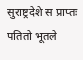सुराष्ट्रदेशे स प्राप्तः पतितो भूतले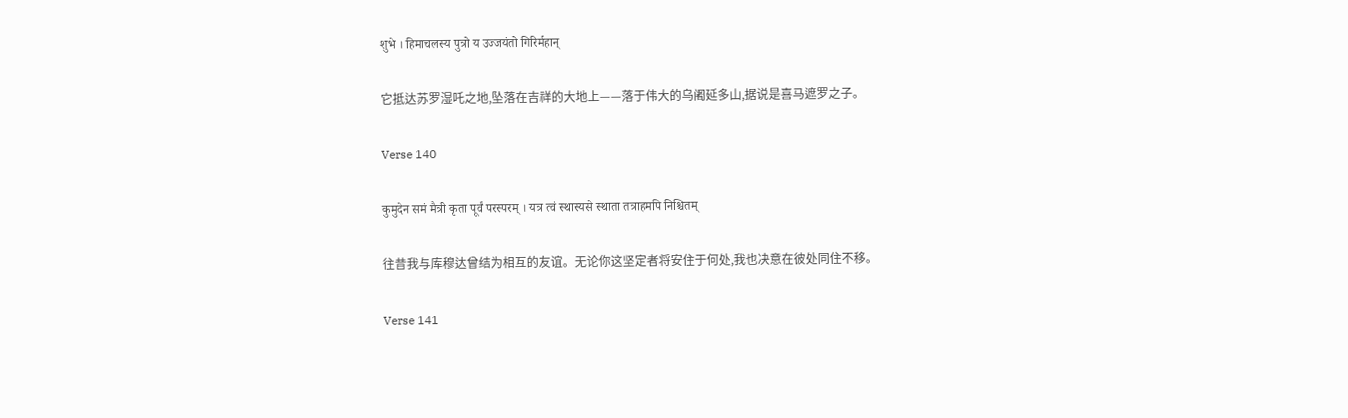शुभे । हिमाचलस्य पुत्रो य उज्जयंतो गिरिर्महान्

它抵达苏罗湿吒之地,坠落在吉祥的大地上——落于伟大的乌阇延多山,据说是喜马遮罗之子。

Verse 140

कुमुदेन समं मैत्री कृता पूर्वं परस्परम् । यत्र त्वं स्थास्यसे स्थाता तत्राहमपि निश्चितम्

往昔我与库穆达曾结为相互的友谊。无论你这坚定者将安住于何处,我也决意在彼处同住不移。

Verse 141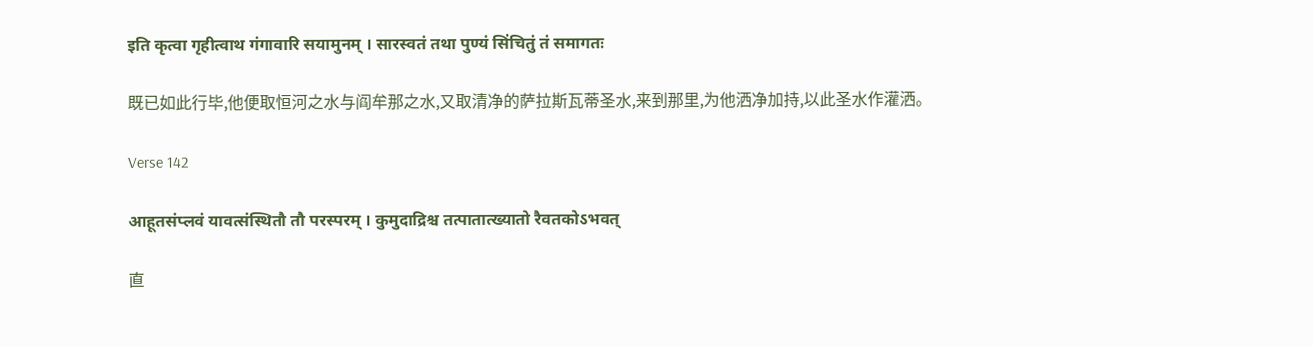इति कृत्वा गृहीत्वाथ गंगावारि सयामुनम् । सारस्वतं तथा पुण्यं सिंचितुं तं समागतः

既已如此行毕,他便取恒河之水与阎牟那之水,又取清净的萨拉斯瓦蒂圣水,来到那里,为他洒净加持,以此圣水作灌洒。

Verse 142

आहूतसंप्लवं यावत्संस्थितौ तौ परस्परम् । कुमुदाद्रिश्च तत्पातात्ख्यातो रैवतकोऽभवत्

直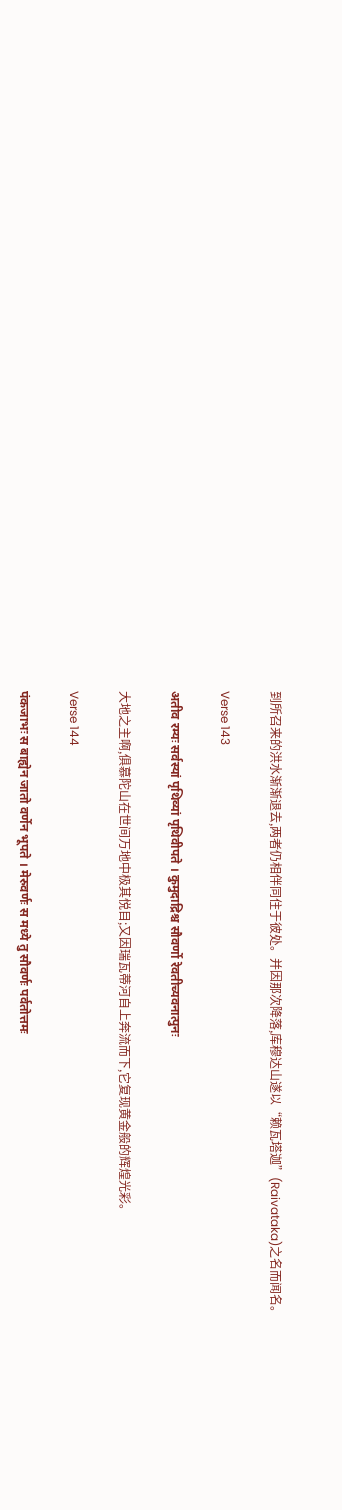到所召来的洪水渐渐退去,两者仍相伴同住于彼处。并因那次降落,库穆达山遂以“赖瓦塔迦”(Raivataka)之名而闻名。

Verse 143

अतीव रम्यः सर्वस्यां पृथिव्यां पृथिवीपते । कुमुदाद्रिश्च सौवर्णो रेवतीच्यवनात्पुनः

大地之主啊,俱慕陀山在世间万地中极其悦目;又因瑞瓦蒂河自上奔流而下,它复现黄金般的辉煌光彩。

Verse 144

पंकजाभः स बाह्येन जातो वर्णेन भूपते । मेरुवर्णः स मध्ये तु सौवर्णः पर्वतोत्तमः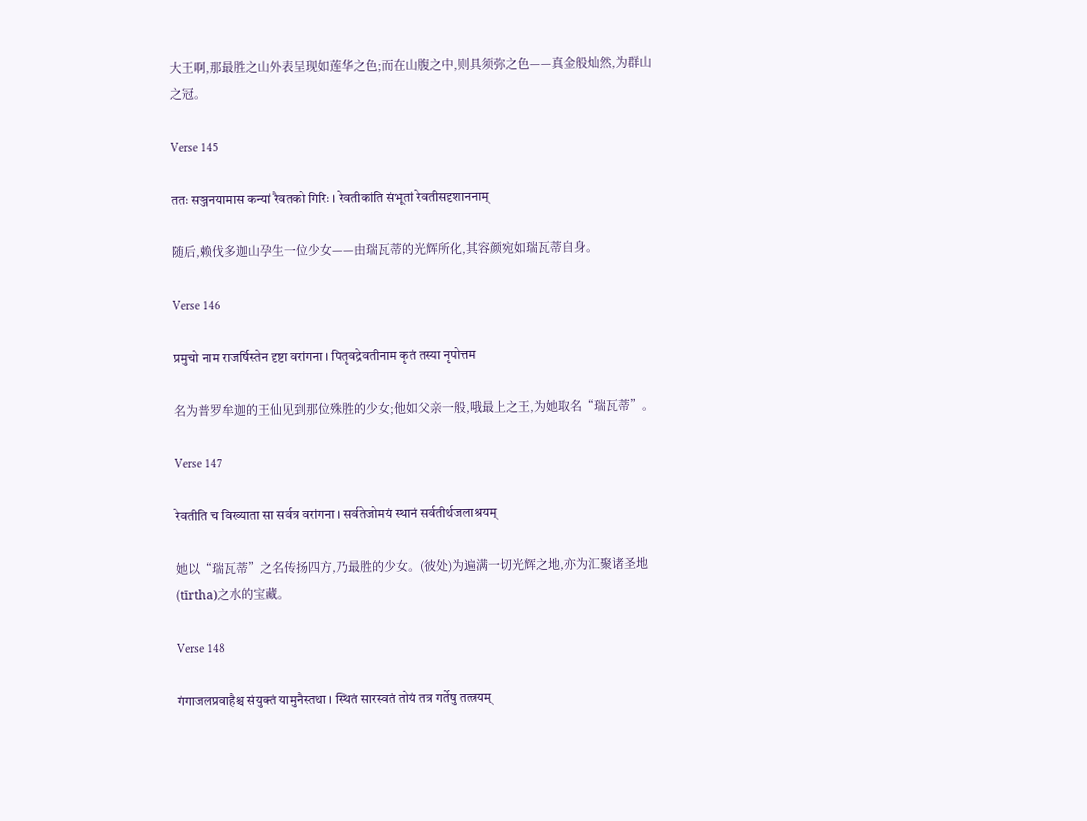大王啊,那最胜之山外表呈现如莲华之色;而在山腹之中,则具须弥之色——真金般灿然,为群山之冠。

Verse 145

ततः सञ्जनयामास कन्यां रैवतको गिरिः । रेवतीकांति संभूतां रेवतीसदृशाननाम्

随后,赖伐多迦山孕生一位少女——由瑞瓦蒂的光辉所化,其容颜宛如瑞瓦蒂自身。

Verse 146

प्रमुचो नाम राजर्षिस्तेन दृष्टा वरांगना । पितृवद्रेवतीनाम कृतं तस्या नृपोत्तम

名为普罗牟迦的王仙见到那位殊胜的少女;他如父亲一般,哦最上之王,为她取名“瑞瓦蒂”。

Verse 147

रेवतीति च विख्याता सा सर्वत्र वरांगना । सर्वतेजोमयं स्थानं सर्वतीर्थजलाश्रयम्

她以“瑞瓦蒂”之名传扬四方,乃最胜的少女。(彼处)为遍满一切光辉之地,亦为汇聚诸圣地(tīrtha)之水的宝藏。

Verse 148

गंगाजलप्रवाहैश्च संयुक्तं यामुनैस्तथा । स्थितं सारस्वतं तोयं तत्र गर्तेषु तत्त्रयम्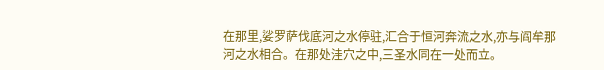在那里,娑罗萨伐底河之水停驻,汇合于恒河奔流之水,亦与阎牟那河之水相合。在那处洼穴之中,三圣水同在一处而立。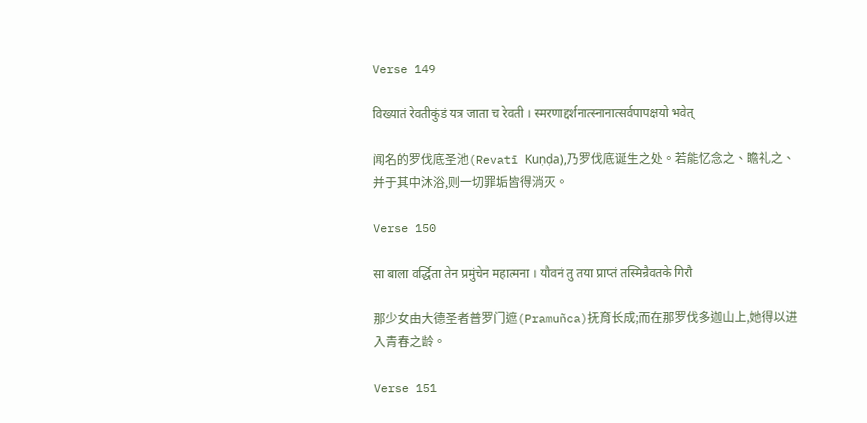Verse 149

विख्यातं रेवतीकुंडं यत्र जाता च रेवती । स्मरणाद्दर्शनात्स्नानात्सर्वपापक्षयो भवेत्

闻名的罗伐底圣池(Revatī Kuṇḍa),乃罗伐底诞生之处。若能忆念之、瞻礼之、并于其中沐浴,则一切罪垢皆得消灭。

Verse 150

सा बाला वर्द्धिता तेन प्रमुंचेन महात्मना । यौवनं तु तया प्राप्तं तस्मिन्रैवतके गिरौ

那少女由大德圣者普罗门遮(Pramuñca)抚育长成;而在那罗伐多迦山上,她得以进入青春之龄。

Verse 151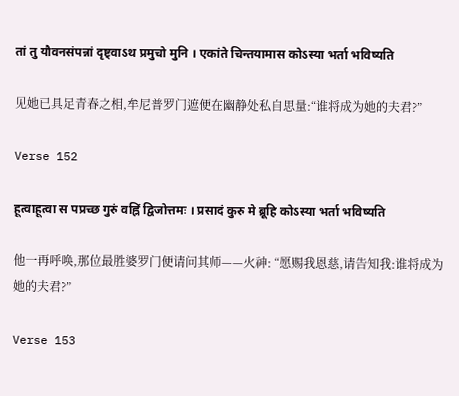तां तु यौवनसंपन्नां दृष्ट्वाऽथ प्रमुचो मुनि । एकांते चिन्तयामास कोऽस्या भर्ता भविष्यति

见她已具足青春之相,牟尼普罗门遮便在幽静处私自思量:“谁将成为她的夫君?”

Verse 152

हूत्वाहूत्वा स पप्रच्छ गुरुं वह्निं द्विजोत्तमः । प्रसादं कुरु मे ब्रूहि कोऽस्या भर्ता भविष्यति

他一再呼唤,那位最胜婆罗门便请问其师——火神: “愿赐我恩慈,请告知我:谁将成为她的夫君?”

Verse 153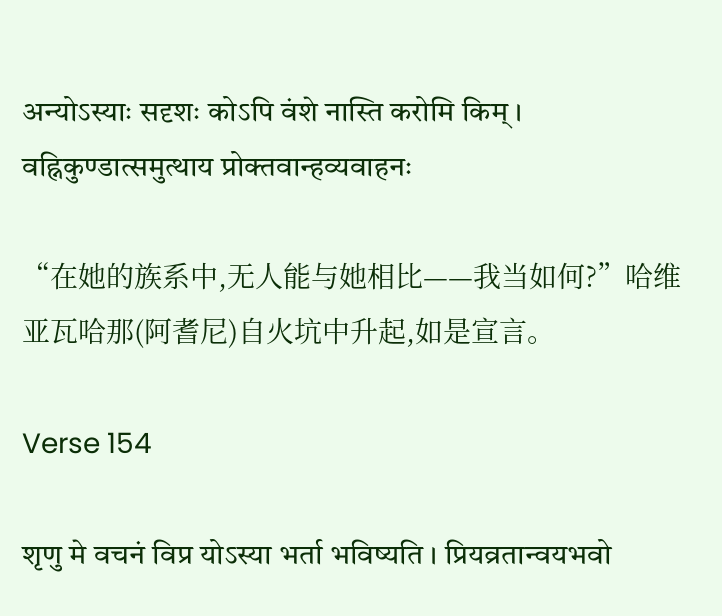अन्योऽस्याः सदृशः कोऽपि वंशे नास्ति करोमि किम् । वह्निकुण्डात्समुत्थाय प्रोक्तवान्हव्यवाहनः

“在她的族系中,无人能与她相比——我当如何?”哈维亚瓦哈那(阿耆尼)自火坑中升起,如是宣言。

Verse 154

शृणु मे वचनं विप्र योऽस्या भर्ता भविष्यति । प्रियव्रतान्वयभवो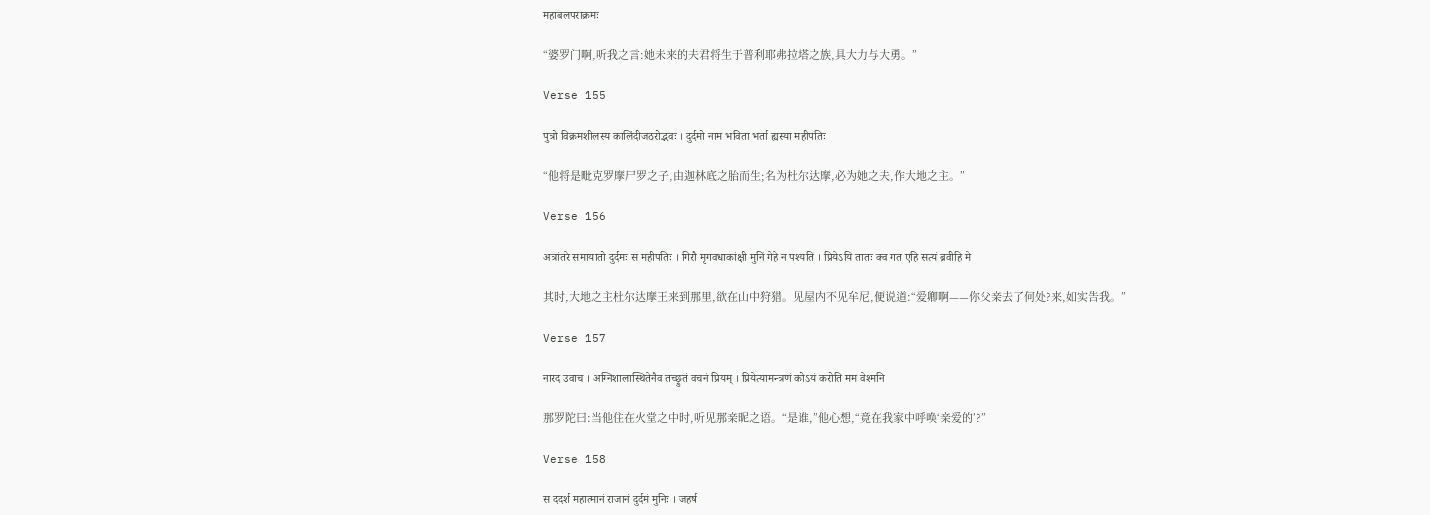महाबलपराक्रमः

“婆罗门啊,听我之言:她未来的夫君将生于普利耶弗拉塔之族,具大力与大勇。”

Verse 155

पुत्रो विक्रमशीलस्य कालिंदीजठरोद्भवः । दुर्दमो नाम भविता भर्ता ह्यस्या महीपतिः

“他将是毗克罗摩尸罗之子,由迦林底之胎而生;名为杜尔达摩,必为她之夫,作大地之主。”

Verse 156

अत्रांतरे समायातो दुर्दमः स महीपतिः । गिरौ मृगवधाकांक्षी मुनिं गेहे न पश्यति । प्रियेऽयि तातः क्व गत एहि सत्यं ब्रवीहि मे

其时,大地之主杜尔达摩王来到那里,欲在山中狩猎。见屋内不见牟尼,便说道:“爱卿啊——你父亲去了何处?来,如实告我。”

Verse 157

नारद उवाच । अग्निशालास्थितेनैव तच्छ्रुतं वचनं प्रियम् । प्रियेत्यामन्त्रणं कोऽयं करोति मम वेश्मनि

那罗陀曰:当他住在火堂之中时,听见那亲昵之语。“是谁,”他心想,“竟在我家中呼唤‘亲爱的’?”

Verse 158

स ददर्श महात्मानं राजानं दुर्दमं मुनिः । जहर्ष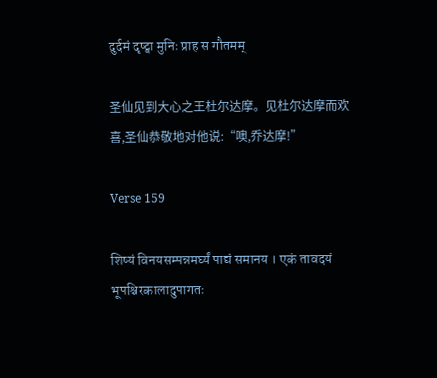दुर्दमं दृष्ट्वा मुनिः प्राह स गौतमम्

圣仙见到大心之王杜尔达摩。见杜尔达摩而欢喜,圣仙恭敬地对他说:“噢,乔达摩!”

Verse 159

शिष्यं विनयसम्पन्नमर्घ्यं पाद्यं समानय । एकं तावदयं भूपश्चिरकालादुपागतः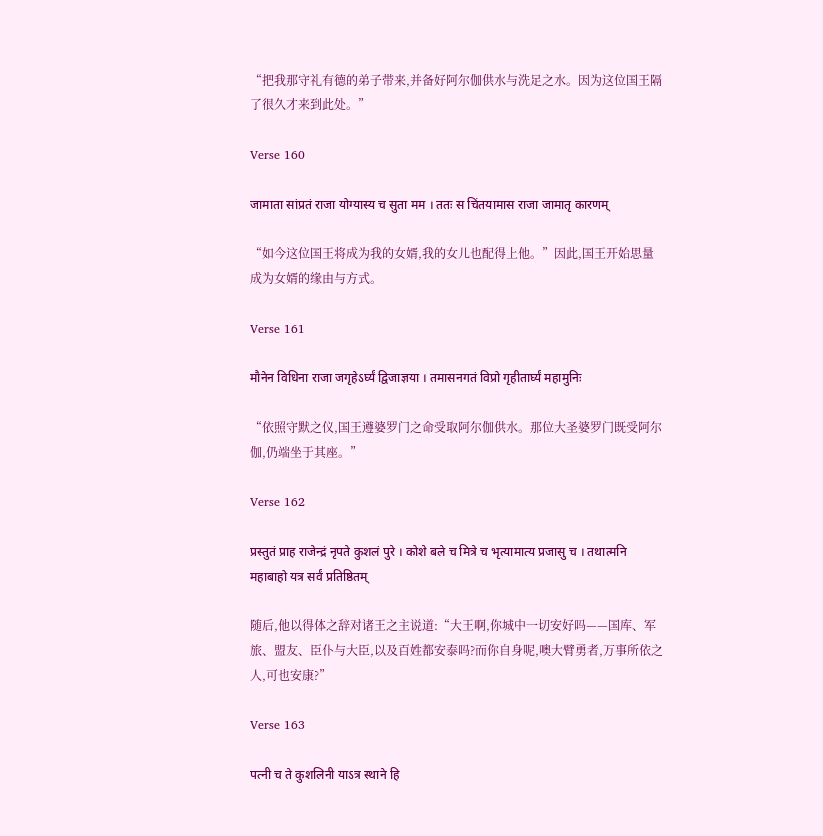“把我那守礼有德的弟子带来,并备好阿尔伽供水与洗足之水。因为这位国王隔了很久才来到此处。”

Verse 160

जामाता सांप्रतं राजा योग्यास्य च सुता मम । ततः स चिंतयामास राजा जामातृ कारणम्

“如今这位国王将成为我的女婿,我的女儿也配得上他。”因此,国王开始思量成为女婿的缘由与方式。

Verse 161

मौनेन विधिना राजा जगृहेऽर्घ्यं द्विजाज्ञया । तमासनगतं विप्रो गृहीतार्घ्यं महामुनिः

“依照守默之仪,国王遵婆罗门之命受取阿尔伽供水。那位大圣婆罗门既受阿尔伽,仍端坐于其座。”

Verse 162

प्रस्तुतं प्राह राजेन्द्रं नृपते कुशलं पुरे । कोशे बले च मित्रे च भृत्यामात्य प्रजासु च । तथात्मनि महाबाहो यत्र सर्वं प्रतिष्ठितम्

随后,他以得体之辞对诸王之主说道:“大王啊,你城中一切安好吗——国库、军旅、盟友、臣仆与大臣,以及百姓都安泰吗?而你自身呢,噢大臂勇者,万事所依之人,可也安康?”

Verse 163

पत्नी च ते कुशलिनी याऽत्र स्थाने हि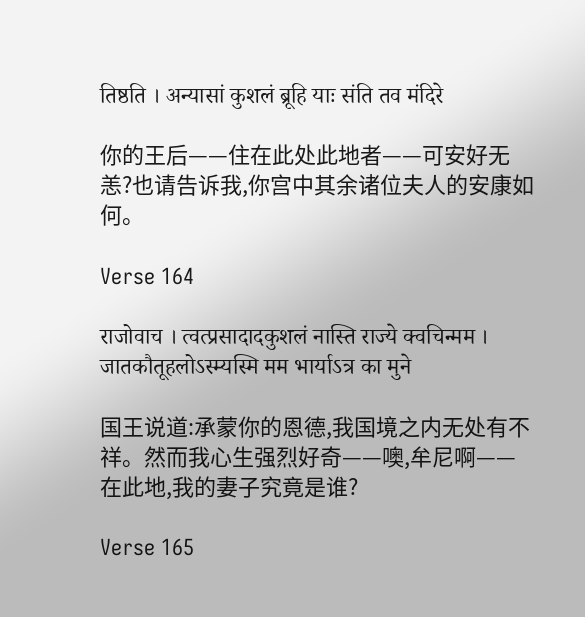तिष्ठति । अन्यासां कुशलं ब्रूहि याः संति तव मंदिरे

你的王后——住在此处此地者——可安好无恙?也请告诉我,你宫中其余诸位夫人的安康如何。

Verse 164

राजोवाच । त्वत्प्रसादादकुशलं नास्ति राज्ये क्वचिन्मम । जातकौतूहलोऽस्म्यस्मि मम भार्याऽत्र का मुने

国王说道:承蒙你的恩德,我国境之内无处有不祥。然而我心生强烈好奇——噢,牟尼啊——在此地,我的妻子究竟是谁?

Verse 165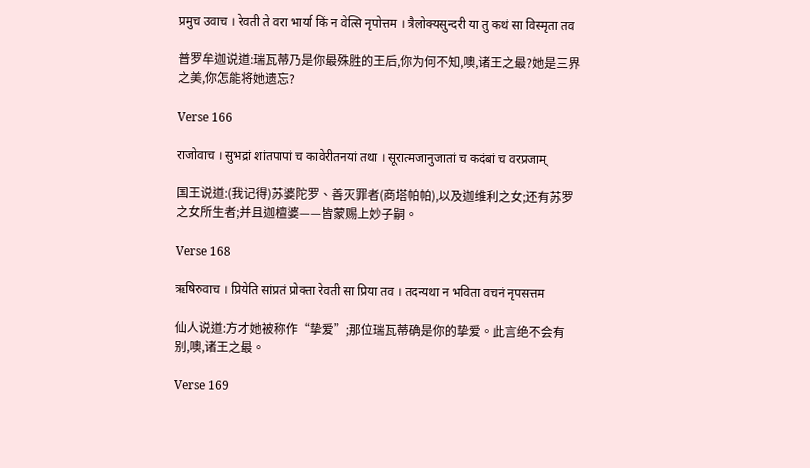प्रमुच उवाच । रेवती ते वरा भार्या किं न वेत्सि नृपोत्तम । त्रैलोक्यसुन्दरी या तु कथं सा विस्मृता तव

普罗牟迦说道:瑞瓦蒂乃是你最殊胜的王后,你为何不知,噢,诸王之最?她是三界之美,你怎能将她遗忘?

Verse 166

राजोवाच । सुभद्रां शांतपापां च कावेरीतनयां तथा । सूरात्मजानुजातां च कदंबां च वरप्रजाम्

国王说道:(我记得)苏婆陀罗、善灭罪者(商塔帕帕),以及迦维利之女;还有苏罗之女所生者;并且迦檀婆——皆蒙赐上妙子嗣。

Verse 168

ऋषिरुवाच । प्रियेति सांप्रतं प्रोक्ता रेवती सा प्रिया तव । तदन्यथा न भविता वचनं नृपसत्तम

仙人说道:方才她被称作“挚爱”;那位瑞瓦蒂确是你的挚爱。此言绝不会有别,噢,诸王之最。

Verse 169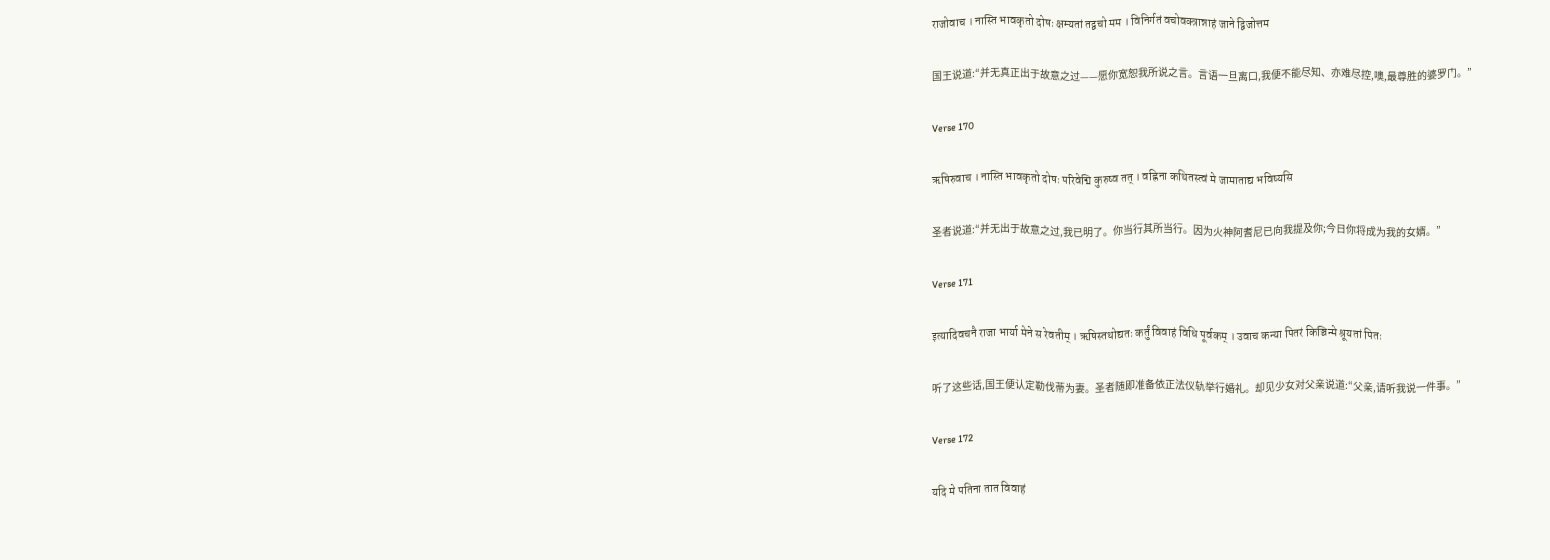राजोवाच । नास्ति भावकृतो दोषः क्षम्यतां तद्वचो मम । विनिर्गतं वचोवक्त्रान्नाहं जाने द्विजोत्तम

国王说道:“并无真正出于故意之过——愿你宽恕我所说之言。言语一旦离口,我便不能尽知、亦难尽控,噢,最尊胜的婆罗门。”

Verse 170

ऋषिरुवाच । नास्ति भावकृतो दोषः परिवेद्मि कुरुष्व तत् । वह्निना कथितस्त्वं मे जामाताद्य भविष्यसि

圣者说道:“并无出于故意之过,我已明了。你当行其所当行。因为火神阿耆尼已向我提及你;今日你将成为我的女婿。”

Verse 171

इत्यादिवचनै राजा भार्या मेने स रेवतीम् । ऋषिस्तथोद्यतः कर्तुं विवाहं विधि पूर्वकम् । उवाच कन्या पितरं किञ्चिन्मे श्रूयतां पितः

听了这些话,国王便认定勒伐蒂为妻。圣者随即准备依正法仪轨举行婚礼。却见少女对父亲说道:“父亲,请听我说一件事。”

Verse 172

यदि मे पतिना तात विवाहं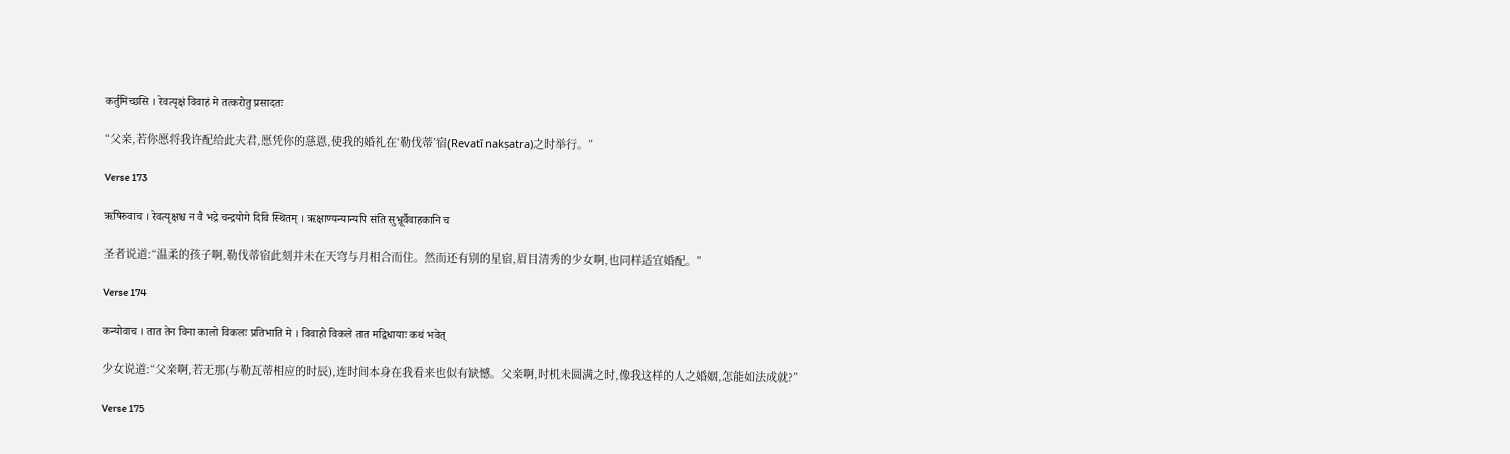कर्तुमिच्छसि । रेवत्यृक्षं विवाहं मे तत्करोतु प्रसादतः

“父亲,若你愿将我许配给此夫君,愿凭你的慈恩,使我的婚礼在‘勒伐蒂’宿(Revatī nakṣatra)之时举行。”

Verse 173

ऋषिरुवाच । रेवत्यृक्षश्च न वै भद्रे चन्द्रयोगे दिवि स्थितम् । ऋक्षाण्यन्यान्यपि संति सुभ्रूर्वैवाहकानि च

圣者说道:“温柔的孩子啊,勒伐蒂宿此刻并未在天穹与月相合而住。然而还有别的星宿,眉目清秀的少女啊,也同样适宜婚配。”

Verse 174

कन्योवाच । तात तेन विना कालो विकलः प्रतिभाति मे । विवाहो विकले तात मद्विधायाः कथं भवेत्

少女说道:“父亲啊,若无那(与勒瓦蒂相应的时辰),连时间本身在我看来也似有缺憾。父亲啊,时机未圆满之时,像我这样的人之婚姻,怎能如法成就?”

Verse 175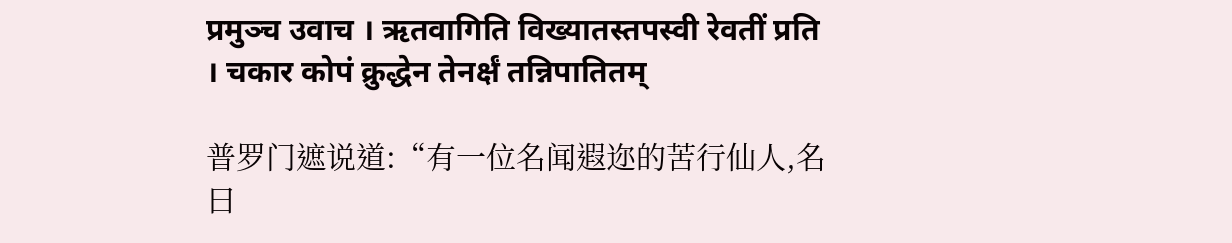प्रमुञ्च उवाच । ऋतवागिति विख्यातस्तपस्वी रेवतीं प्रति । चकार कोपं क्रुद्धेन तेनर्क्षं तन्निपातितम्

普罗门遮说道:“有一位名闻遐迩的苦行仙人,名曰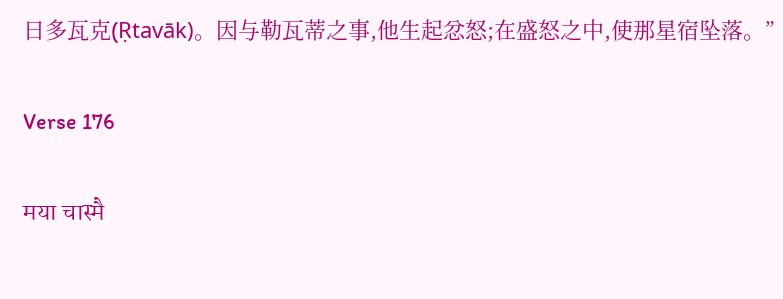日多瓦克(Ṛtavāk)。因与勒瓦蒂之事,他生起忿怒;在盛怒之中,使那星宿坠落。”

Verse 176

मया चास्मै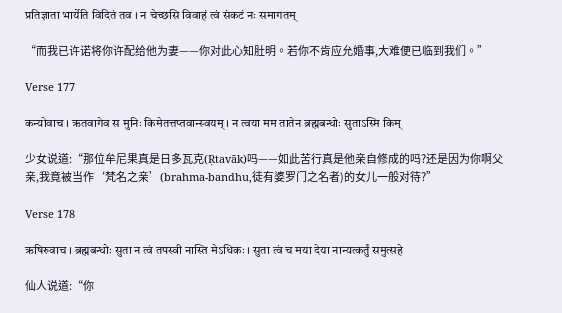प्रतिज्ञाता भार्येति विदितं तव । न चेच्छसि विवाहं त्वं संकटं नः समागतम्

“而我已许诺将你许配给他为妻——你对此心知肚明。若你不肯应允婚事,大难便已临到我们。”

Verse 177

कन्योवाच । ऋतवागेव स मुनिः किमेतत्तप्तवान्स्वयम् । न त्वया मम तातेन ब्रह्मबन्धोः सुताऽस्मि किम्

少女说道:“那位牟尼果真是日多瓦克(Ṛtavāk)吗——如此苦行真是他亲自修成的吗?还是因为你啊父亲,我竟被当作‘梵名之亲’(brahma-bandhu,徒有婆罗门之名者)的女儿一般对待?”

Verse 178

ऋषिरुवाच । ब्रह्मबन्धोः सुता न त्वं तपस्वी नास्ति मेऽधिकः । सुता त्वं च मया देया नान्यत्कर्तुं समुत्सहे

仙人说道:“你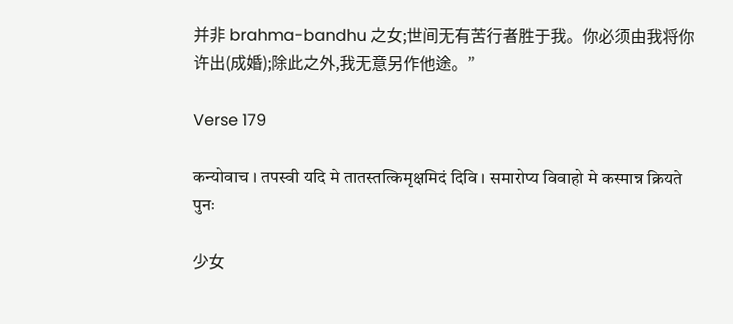并非 brahma-bandhu 之女;世间无有苦行者胜于我。你必须由我将你许出(成婚);除此之外,我无意另作他途。”

Verse 179

कन्योवाच । तपस्वी यदि मे तातस्तत्किमृक्षमिदं दिवि । समारोप्य विवाहो मे कस्मान्न क्रियते पुनः

少女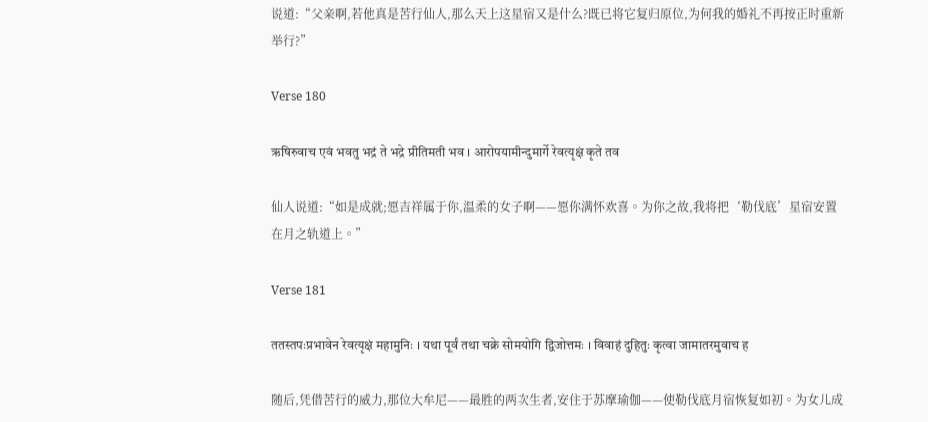说道:“父亲啊,若他真是苦行仙人,那么天上这星宿又是什么?既已将它复归原位,为何我的婚礼不再按正时重新举行?”

Verse 180

ऋषिरुवाच एवं भवतु भद्रं ते भद्रे प्रीतिमती भव । आरोपयामीन्दुमार्गे रेवत्यृक्षं कृते तव

仙人说道:“如是成就;愿吉祥属于你,温柔的女子啊——愿你满怀欢喜。为你之故,我将把‘勒伐底’星宿安置在月之轨道上。”

Verse 181

ततस्तपःप्रभावेन रेवत्यृक्षं महामुनिः । यथा पूर्वं तथा चक्रे सोमयोगि द्विजोत्तमः । विवाहं दुहितुः कृत्वा जामातरमुवाच ह

随后,凭借苦行的威力,那位大牟尼——最胜的两次生者,安住于苏摩瑜伽——使勒伐底月宿恢复如初。为女儿成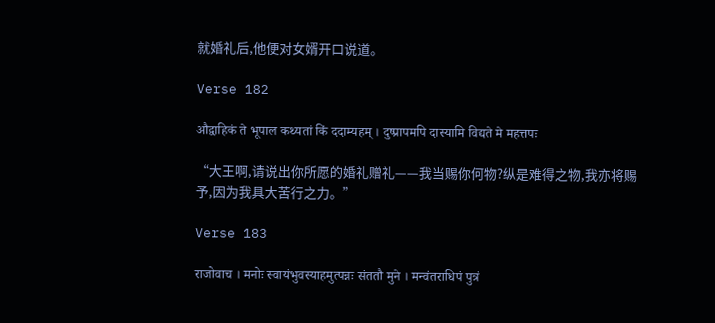就婚礼后,他便对女婿开口说道。

Verse 182

औद्वाहिकं ते भूपाल कथ्यतां किं ददाम्यहम् । दुष्प्रापमपि दास्यामि विद्यते मे महत्तपः

“大王啊,请说出你所愿的婚礼赠礼——我当赐你何物?纵是难得之物,我亦将赐予,因为我具大苦行之力。”

Verse 183

राजोवाच । मनोः स्वायंभुवस्याहमुत्पन्नः संततौ मुने । मन्वंतराधिपं पुत्रं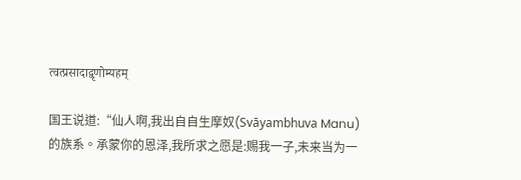त्वत्प्रसादाद्वृणोम्यहम्

国王说道:“仙人啊,我出自自生摩奴(Svāyambhuva Manu)的族系。承蒙你的恩泽,我所求之愿是:赐我一子,未来当为一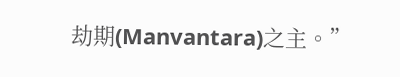劫期(Manvantara)之主。”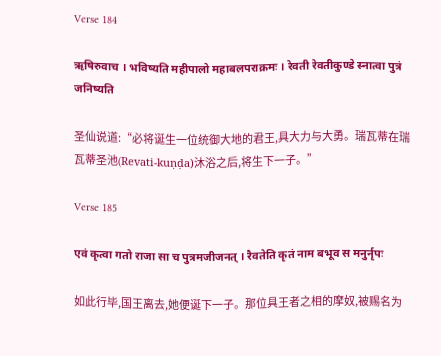Verse 184

ऋषिरुवाच । भविष्यति महीपालो महाबलपराक्रमः । रेवती रेवतीकुण्डे स्नात्वा पुत्रं जनिष्यति

圣仙说道:“必将诞生一位统御大地的君王,具大力与大勇。瑞瓦蒂在瑞瓦蒂圣池(Revati-kuṇḍa)沐浴之后,将生下一子。”

Verse 185

एवं कृत्वा गतो राजा सा च पुत्रमजीजनत् । रैवतेति कृतं नाम बभूव स मनुर्नृपः

如此行毕,国王离去,她便诞下一子。那位具王者之相的摩奴,被赐名为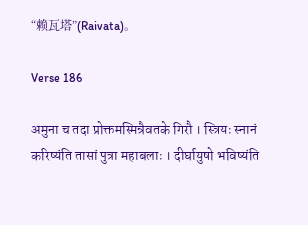“赖瓦塔”(Raivata)。

Verse 186

अमुना च तदा प्रोक्तमस्मिन्रैवतके गिरौ । स्त्रियः स्नानं करिष्यंति तासां पुत्रा महाबलाः । दीर्घायुषो भविष्यंति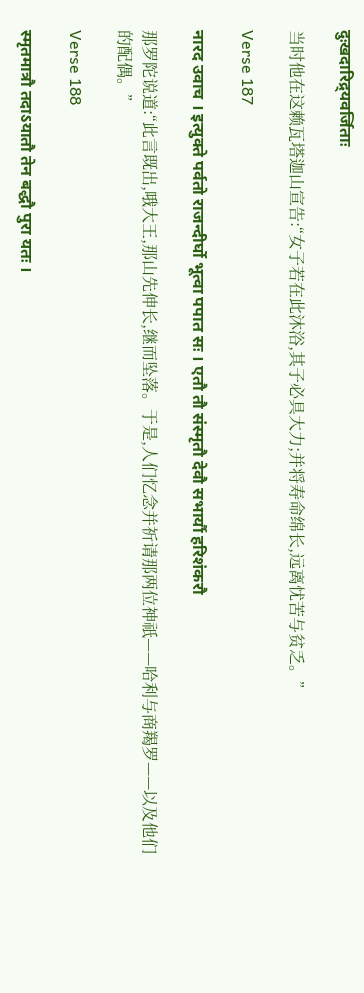दुःखदारिद्र्यवर्जिताः

当时他在这赖瓦塔迦山宣告:“女子若在此沐浴,其子必具大力;并将寿命绵长,远离忧苦与贫乏。”

Verse 187

नारद उवाच । इत्युक्ते पर्वतो राजन्दीर्घो भूत्वा पपात सः । एतौ तौ संस्मृतौ देवौ सभार्यौ हरिशंकरौ

那罗陀说道:“此言既出,哦大王,那山先伸长,继而坠落。于是,人们忆念并祈请那两位神祇——哈利与商羯罗——以及他们的配偶。”

Verse 188

स्मृतमात्रौ तदाऽयातौ तेन बद्धौ पुरा यतः ।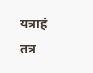यत्राहं तत्र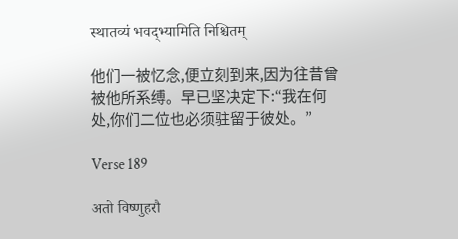स्थातव्यं भवद्भ्यामिति निश्चितम्

他们一被忆念,便立刻到来,因为往昔曾被他所系缚。早已坚决定下:“我在何处,你们二位也必须驻留于彼处。”

Verse 189

अतो विष्णुहरौ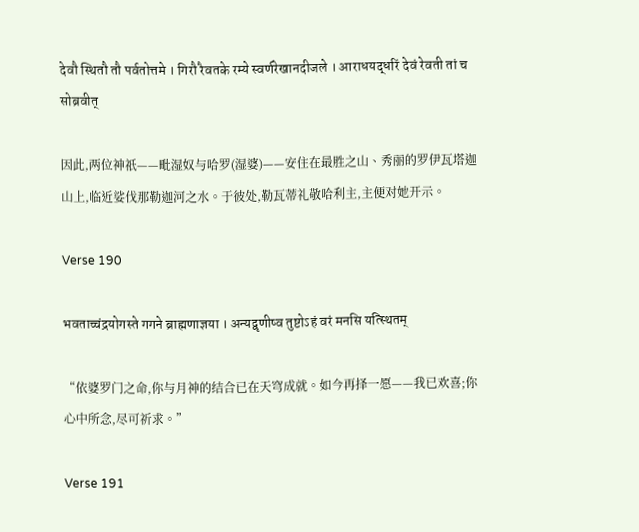देवौ स्थितौ तौ पर्वतोत्तमे । गिरौ रैवतके रम्ये स्वर्णरेखानदीजले । आराधयद्धरिं देवं रेवती तां च सोब्रवीत्

因此,两位神祇——毗湿奴与哈罗(湿婆)——安住在最胜之山、秀丽的罗伊瓦塔迦山上,临近娑伐那勒迦河之水。于彼处,勒瓦蒂礼敬哈利主,主便对她开示。

Verse 190

भवताच्चंद्रयोगस्ते गगने ब्राह्मणाज्ञया । अन्यद्वृणीष्व तुष्टोऽहं वरं मनसि यत्स्थितम्

“依婆罗门之命,你与月神的结合已在天穹成就。如今再择一愿——我已欢喜;你心中所念,尽可祈求。”

Verse 191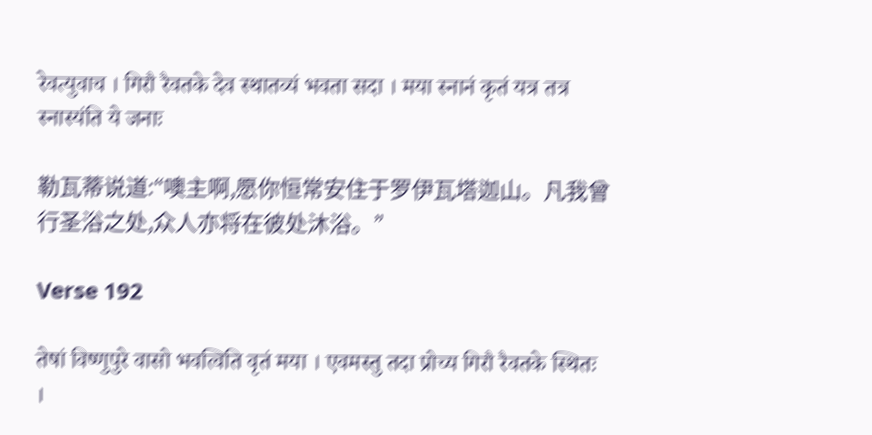रेवत्युवाच । गिरौ रैवतके देव स्थातव्यं भवता सदा । मया स्नानं कृतं यत्र तत्र स्नास्यंति ये जनाः

勒瓦蒂说道:“噢主啊,愿你恒常安住于罗伊瓦塔迦山。凡我曾行圣浴之处,众人亦将在彼处沐浴。”

Verse 192

तेषां विष्णुपुरे वासो भवत्विति वृतं मया । एवमस्तु तदा प्रोच्य गिरौ रैवतके स्थितः ।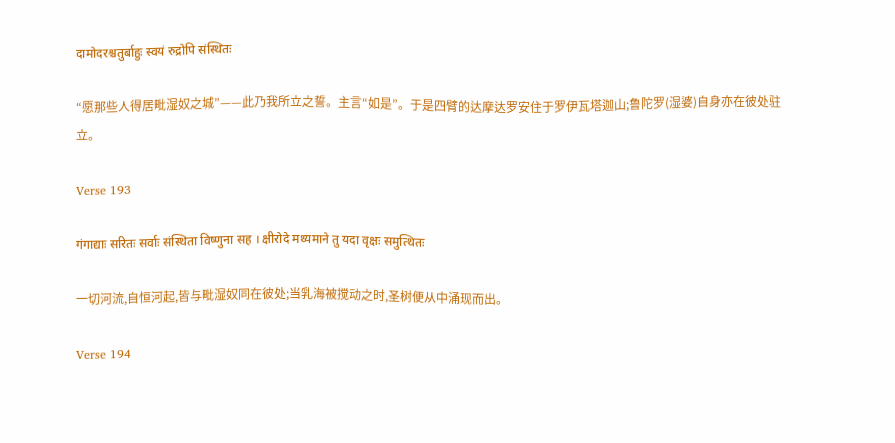दामोदरश्चतुर्बाहुः स्वयं रुद्रोपि संस्थितः

“愿那些人得居毗湿奴之城”——此乃我所立之誓。主言“如是”。于是四臂的达摩达罗安住于罗伊瓦塔迦山;鲁陀罗(湿婆)自身亦在彼处驻立。

Verse 193

गंगाद्याः सरितः सर्वाः संस्थिता विष्णुना सह । क्षीरोदे मथ्यमाने तु यदा वृक्षः समुत्थितः

一切河流,自恒河起,皆与毗湿奴同在彼处;当乳海被搅动之时,圣树便从中涌现而出。

Verse 194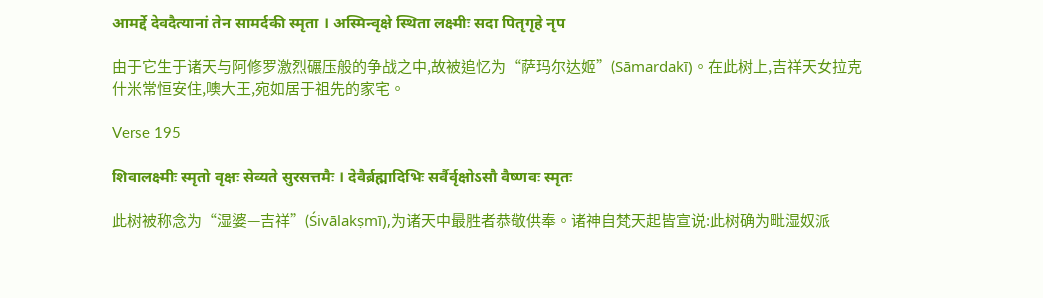आमर्द्दे देवदैत्यानां तेन सामर्दकी स्मृता । अस्मिन्वृक्षे स्थिता लक्ष्मीः सदा पितृगृहे नृप

由于它生于诸天与阿修罗激烈碾压般的争战之中,故被追忆为“萨玛尔达姬”(Sāmardakī)。在此树上,吉祥天女拉克什米常恒安住,噢大王,宛如居于祖先的家宅。

Verse 195

शिवालक्ष्मीः स्मृतो वृक्षः सेव्यते सुरसत्तमैः । देवैर्ब्रह्मादिभिः सर्वैर्वृक्षोऽसौ वैष्णवः स्मृतः

此树被称念为“湿婆—吉祥”(Śivālakṣmī),为诸天中最胜者恭敬供奉。诸神自梵天起皆宣说:此树确为毗湿奴派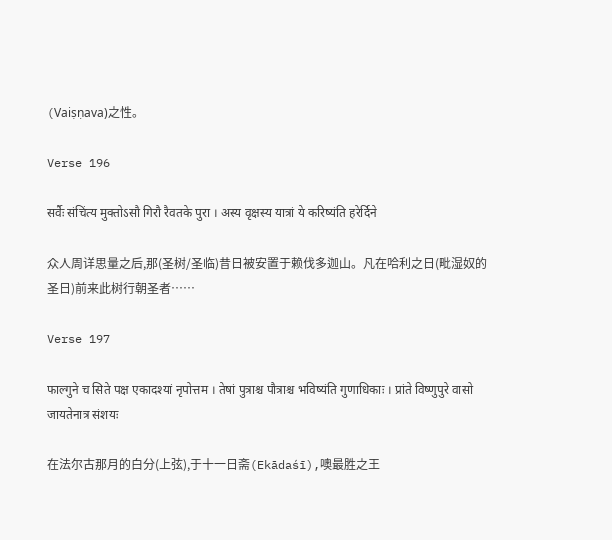(Vaiṣṇava)之性。

Verse 196

सर्वैः संचिंत्य मुक्तोऽसौ गिरौ रैवतके पुरा । अस्य वृक्षस्य यात्रां ये करिष्यंति हरेर्दिने

众人周详思量之后,那(圣树/圣临)昔日被安置于赖伐多迦山。凡在哈利之日(毗湿奴的圣日)前来此树行朝圣者……

Verse 197

फाल्गुने च सिते पक्ष एकादश्यां नृपोत्तम । तेषां पुत्राश्च पौत्राश्च भविष्यंति गुणाधिकाः । प्रांते विष्णुपुरे वासो जायतेनात्र संशयः

在法尔古那月的白分(上弦),于十一日斋(Ekādaśī),噢最胜之王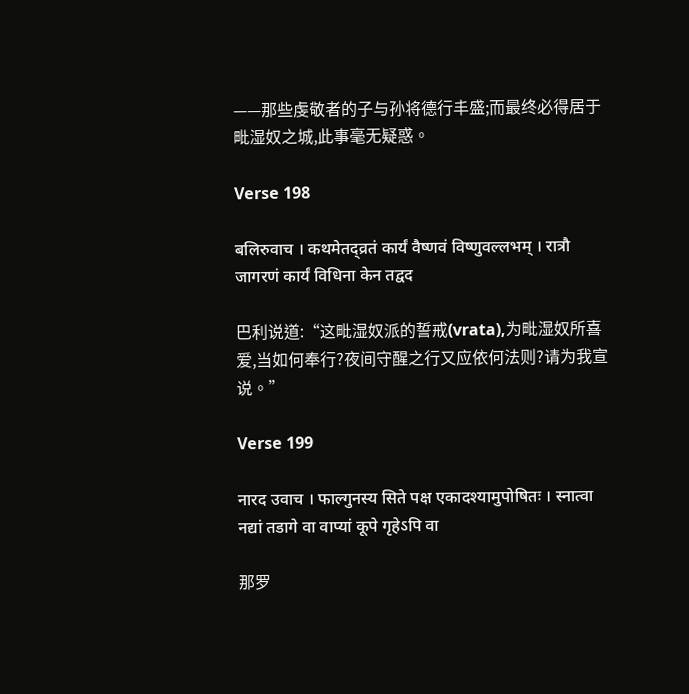——那些虔敬者的子与孙将德行丰盛;而最终必得居于毗湿奴之城,此事毫无疑惑。

Verse 198

बलिरुवाच । कथमेतद्व्रतं कार्यं वैष्णवं विष्णुवल्लभम् । रात्रौ जागरणं कार्यं विधिना केन तद्वद

巴利说道:“这毗湿奴派的誓戒(vrata),为毗湿奴所喜爱,当如何奉行?夜间守醒之行又应依何法则?请为我宣说。”

Verse 199

नारद उवाच । फाल्गुनस्य सिते पक्ष एकादश्यामुपोषितः । स्नात्वा नद्यां तडागे वा वाप्यां कूपे गृहेऽपि वा

那罗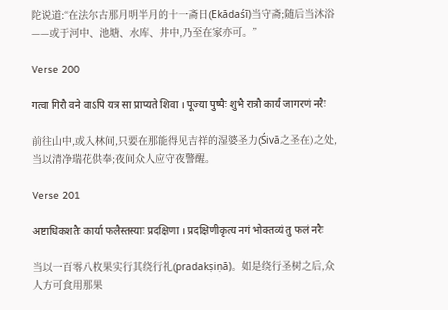陀说道:“在法尔古那月明半月的十一斋日(Ekādaśī)当守斋;随后当沐浴——或于河中、池塘、水库、井中,乃至在家亦可。”

Verse 200

गत्वा गिरौ वने वाऽपि यत्र सा प्राप्यते शिवा । पूज्या पुष्पैः शुभै रात्रौ कार्यं जागरणं नरैः

前往山中,或入林间,只要在那能得见吉祥的湿婆圣力(Śivā之圣在)之处,当以清净瑞花供奉;夜间众人应守夜警醒。

Verse 201

अष्टाधिकशतैः कार्या फलैस्तस्याः प्रदक्षिणा । प्रदक्षिणीकृत्य नगं भोक्तव्यं तु फलं नरैः

当以一百零八枚果实行其绕行礼(pradakṣiṇā)。如是绕行圣树之后,众人方可食用那果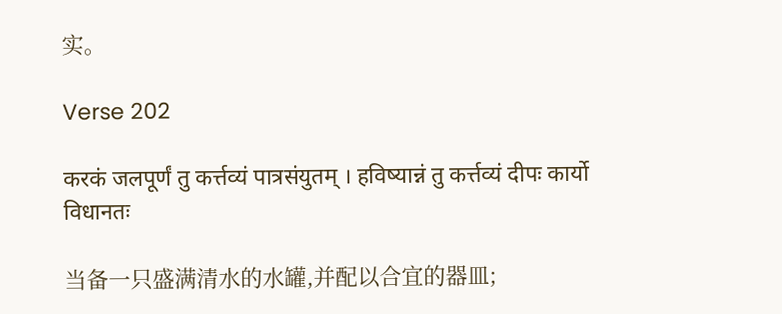实。

Verse 202

करकं जलपूर्णं तु कर्त्तव्यं पात्रसंयुतम् । हविष्यान्नं तु कर्त्तव्यं दीपः कार्यो विधानतः

当备一只盛满清水的水罐,并配以合宜的器皿;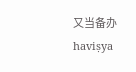又当备办haviṣya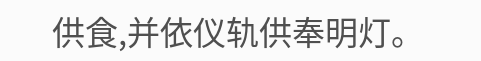供食,并依仪轨供奉明灯。